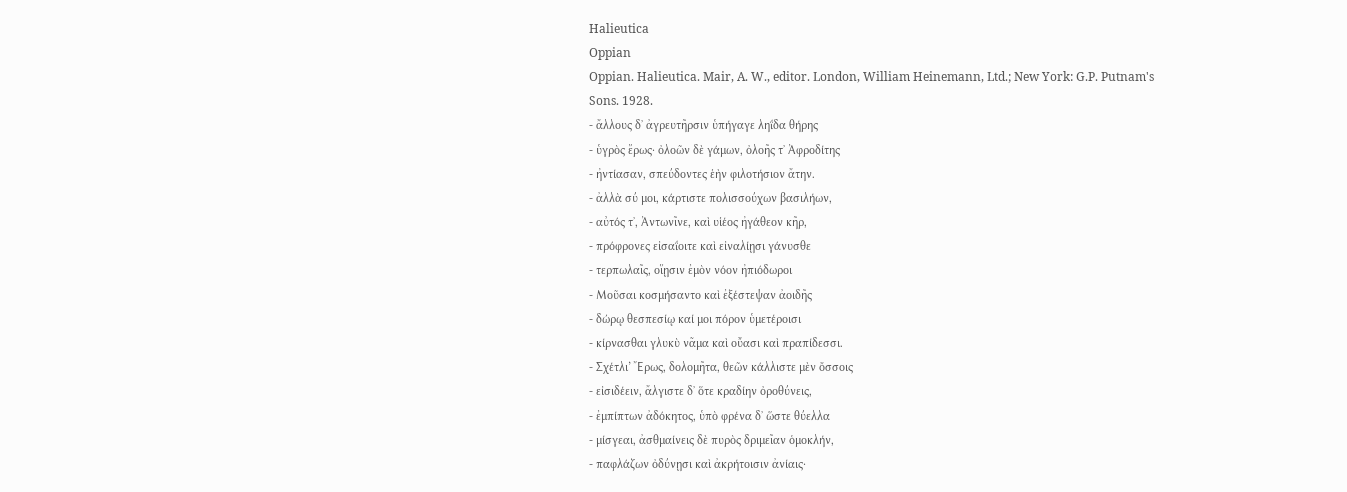Halieutica
Oppian
Oppian. Halieutica. Mair, A. W., editor. London, William Heinemann, Ltd.; New York: G.P. Putnam's Sons. 1928.
- ἄλλους δʼ ἀγρευτῆρσιν ὑπήγαγε ληΐδα θήρης
- ὑγρὸς ἔρως· ὀλοῶν δὲ γάμων, ὀλοῆς τʼ Ἀφροδίτης
- ἠντίασαν, σπεύδοντες ἑὴν φιλοτήσιον ἄτην.
- ἀλλὰ σύ μοι, κάρτιστε πολισσούχων βασιλήων,
- αὐτός τʼ, Ἀντωνῖνε, καὶ υἱέος ἠγάθεον κῆρ,
- πρόφρονες εἰσαΐοιτε καὶ εἰναλίῃσι γάνυσθε
- τερπωλαῖς, οἵῃσιν ἐμὸν νόον ἠπιόδωροι
- Μοῦσαι κοσμήσαντο καὶ ἐξέστεψαν ἀοιδῆς
- δώρῳ θεσπεσίῳ καί μοι πόρον ὑμετέροισι
- κίρνασθαι γλυκὺ νᾶμα καὶ οὔασι καὶ πραπίδεσσι.
- Σχέτλι’ Ἔρως, δολομῆτα, θεῶν κάλλιστε μὲν ὄσσοις
- εἰσιδέειν, ἄλγιστε δʼ ὅτε κραδίην ὀροθύνεις,
- ἐμπίπτων ἀδόκητος, ὑπὸ φρένα δʼ ὥστε θύελλα
- μίσγεαι, ἀσθμαίνεις δὲ πυρὸς δριμεῖαν ὁμοκλήν,
- παφλάζων ὀδύνῃσι καὶ ἀκρήτοισιν ἀνίαις·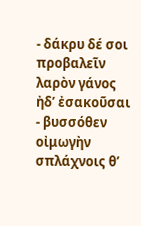- δάκρυ δέ σοι προβαλεῖν λαρὸν γάνος ἠδʼ ἐσακοῦσαι
- βυσσόθεν οἰμωγὴν σπλάχνοις θʼ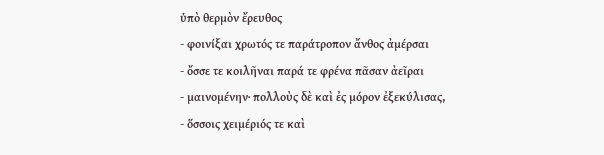ὑπὸ θερμὸν ἔρευθος
- φοινίξαι χρωτός τε παράτροπον ἄνθος ἀμέρσαι
- ὄσσε τε κοιλῆναι παρά τε φρένα πᾶσαν ἀεῖραι
- μαινομένην· πολλοὺς δὲ καὶ ἐς μόρον ἐξεκύλισας,
- ὅσσοις χειμέριός τε καὶ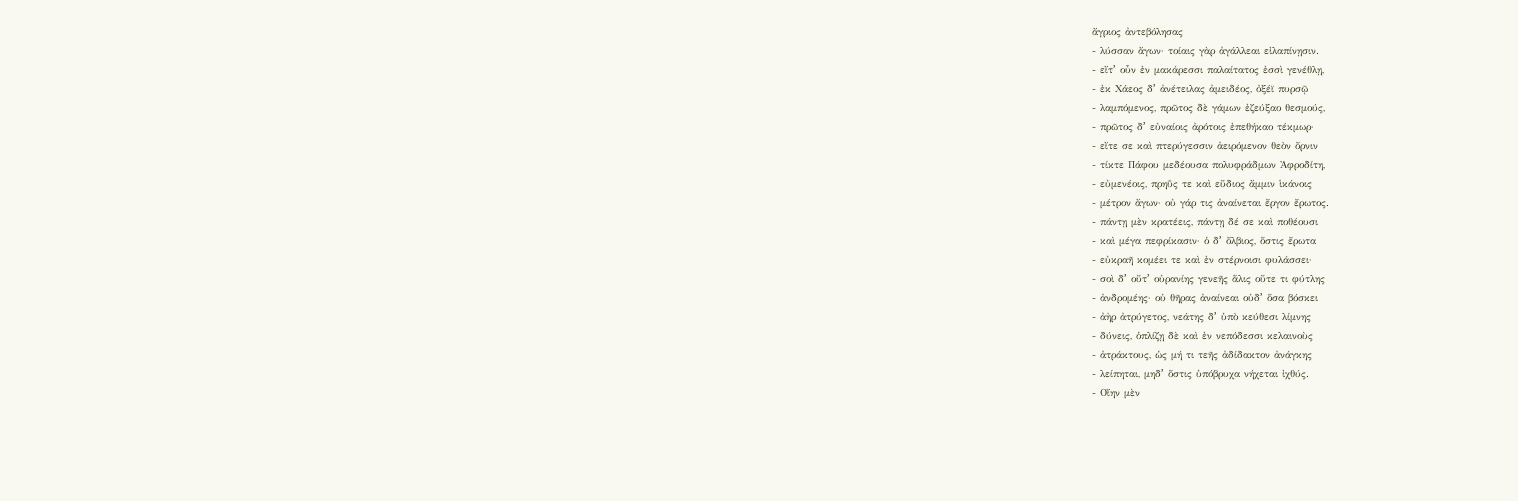ἄγριος ἀντεβόλησας
- λύσσαν ἄγων· τοίαις γὰρ ἀγάλλεαι εἰλαπίνῃσιν.
- εἴτʼ οὖν ἐν μακάρεσσι παλαίτατος ἐσσὶ γενέθλῃ,
- ἐκ Χάεος δʼ ἀνέτειλας ἀμειδέος, ὀξέϊ πυρσῷ
- λαμπόμενος, πρῶτος δὲ γάμων ἐζεύξαο θεσμούς,
- πρῶτος δʼ εὐναίοις ἀρότοις ἐπεθήκαο τέκμωρ·
- εἴτε σε καὶ πτερύγεσσιν ἀειρόμενον θεὸν ὄρνιν
- τίκτε Πάφου μεδέουσα πολυφράδμων Ἀφροδίτη,
- εὐμενέοις, πρηΰς τε καὶ εὔδιος ἄμμιν ἱκάνοις
- μέτρον ἄγων· οὐ γάρ τις ἀναίνεται ἔργον ἔρωτος.
- πάντῃ μὲν κρατέεις, πάντῃ δέ σε καὶ ποθέουσι
- καὶ μέγα πεφρίκασιν· ὁ δʼ ὄλβιος, ὅστις ἔρωτα
- εὐκραῆ κομέει τε καὶ ἐν στέρνοισι φυλάσσει·
- σοὶ δʼ οὔτʼ οὐρανίης γενεῆς ἅλις οὔτε τι φύτλης
- ἀνδρομέης· οὐ θῆρας ἀναίνεαι οὐδʼ ὅσα βόσκει
- ἀὴρ ἀτρύγετος, νεάτης δʼ ὑπὸ κεύθεσι λίμνης
- δύνεις, ὁπλίζῃ δὲ καὶ ἐν νεπόδεσσι κελαινοὺς
- ἀτράκτους, ὡς μή τι τεῆς ἀδίδακτον ἀνάγκης
- λείπηται, μηδʼ ὅστις ὑπόβρυχα νήχεται ἰχθύς.
- Οἵην μὲν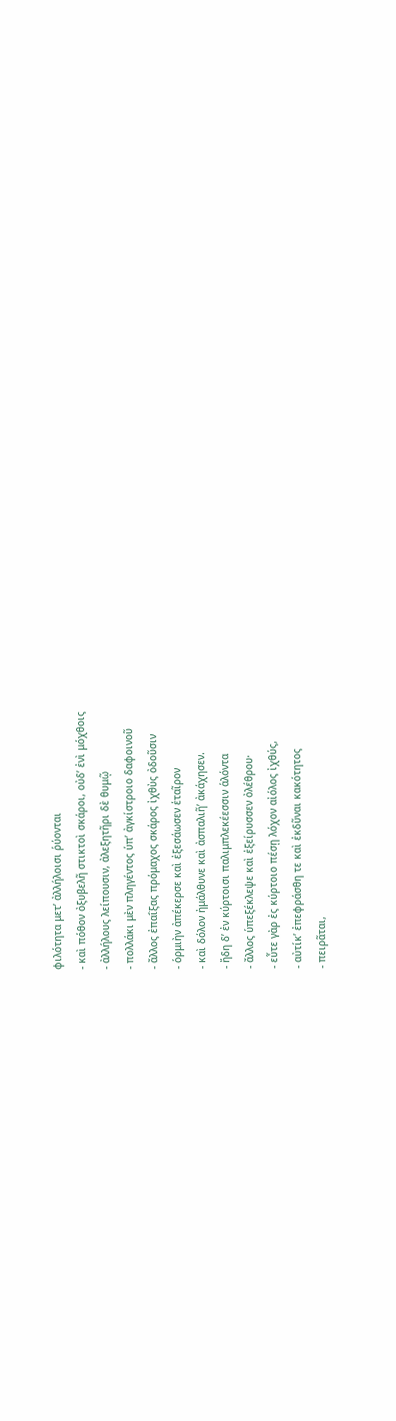φιλότητα μετʼ ἀλλήλοισι ῥύονται
- καὶ πόθον ὀξυβελῆ στικτοὶ σκάροι, οὐδʼ ἐνὶ μόχθοις
- ἀλλήλους λείπουσιν, ἀλεξητῆρι δὲ θυμῷ
- πολλάκι μὲν πληγέντος ὑπʼ ἀγκίστροιο δαφοινοῦ
- ἄλλος ἐπαΐξας πρόμαχος σκάρος ἰχθὺς ὀδοῦσιν
- ὁρμιὴν ἀπέκερσε καὶ ἐξεσάωσεν ἑταῖρον
- καὶ δόλον ἠμάλθυνε καὶ ἀσπαλιῆ’ ἀκάχησεν.
- ἤδη δʼ ἐν κύρτοισι παλιμπλεκέεσσιν ἁλόντα
- ἄλλος ὑπεξέκλεψε καὶ ἐξείρυσσεν ὀλέθρου·
- εὖτε γὰρ ἐς κύρτοιο πέσῃ λόχον αἰόλος ἰχθύς,
- αὐτίκʼ ἐπεφράσθη τε καὶ ἐκδῦναι κακότητος
- πειρᾶται,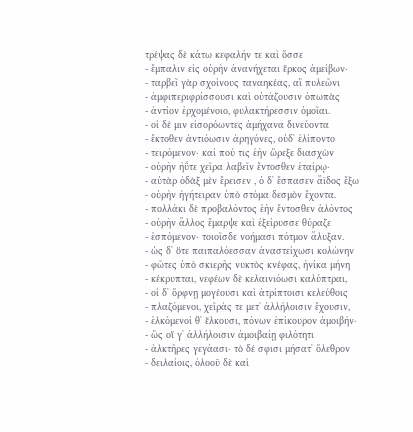τρέψας δὲ κάτω κεφαλήν τε καὶ ὄσσε
- ἔμπαλιν εἰς οὐρὴν ἀνανήχεται ἕρκος ἀμείβων·
- ταρβεῖ γὰρ σχοίνους ταναηκέας, αἳ πυλεῶνι
- ἀμφιπεριφρίσσουσι καὶ οὐτάζουσιν ὀπωπὰς
- ἀντίον ἐρχομένοιο, φυλακτήρεσσιν ὁμοῖαι.
- οἱ δέ μιν εἰσορόωντες ἀμήχανα δινεύοντα
- ἔκτοθεν ἀντιόωσιν ἀρηγόνες, οὐδʼ ἐλίποντο
- τειρόμενον· καί πού τις ἑὴν ὤρεξε διασχὼν
- οὐρὴν ἠΰτε χεῖρα λαβεῖν ἔντοσθεν ἑταίρῳ·
- αὐτὰρ ὀδὰξ μὲν ἔρεισεν , ὁ δʼ ἔσπασεν ἄϊδος ἔξω
- οὐρὴν ἡγήτειραν ὑπὸ στόμα δεσμὸν ἔχοντα.
- πολλάκι δὲ προβαλόντος ἑὴν ἔντοσθεν ἁλόντος
- οὐρὴν ἄλλος ἔμαρψε καὶ ἐξείρυσσε θύραζε
- ἑσπόμενον· τοιοῖσδε νοήμασι πότμον ἄλυξαν.
- ὡς δʼ ὅτε παιπαλόεσσαν ἀναστείχωσι κολώνην
- φῶτες ὑπὸ σκιερῆς νυκτὸς κνέφας, ἡνίκα μήνη
- κέκρυπται, νεφέων δὲ κελαινιόωσι καλύπτραι,
- οἱ δʼ ὄρφνῃ μογέουσι καὶ ἀτρίπτοισι κελεύθοις
- πλαζόμενοι, χεῖράς τε μετʼ ἀλλήλοισιν ἔχουσιν,
- ἑλκόμενοί θʼ ἕλκουσι, πόνων ἐπίκουρον ἀμοιβήν·
- ὣς οἵ γʼ ἀλλήλοισιν ἀμοιβαίῃ φιλότητι
- ἀλκτῆρες γεγάασι· τὸ δέ σφισι μήσατʼ ὄλεθρον
- δειλαίοις, ὀλοοῦ δὲ καὶ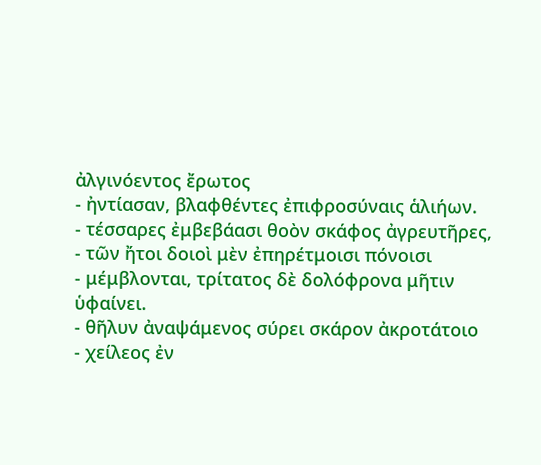ἀλγινόεντος ἔρωτος
- ἠντίασαν, βλαφθέντες ἐπιφροσύναις ἁλιήων.
- τέσσαρες ἐμβεβάασι θοὸν σκάφος ἀγρευτῆρες,
- τῶν ἤτοι δοιοὶ μὲν ἐπηρέτμοισι πόνοισι
- μέμβλονται, τρίτατος δὲ δολόφρονα μῆτιν ὑφαίνει.
- θῆλυν ἀναψάμενος σύρει σκάρον ἀκροτάτοιο
- χείλεος ἐν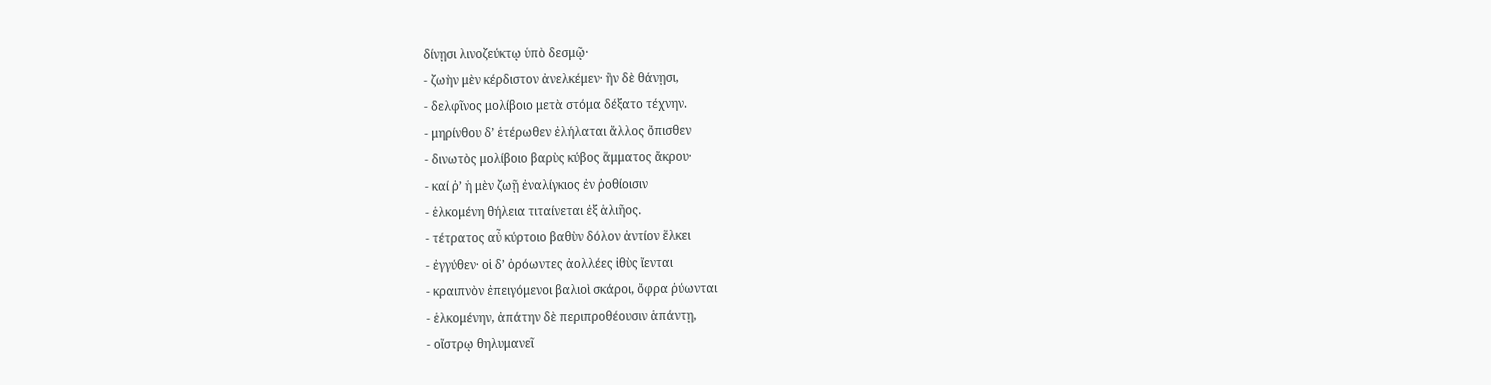δίνῃσι λινοζεύκτῳ ὑπὸ δεσμῷ·
- ζωὴν μὲν κέρδιστον ἀνελκέμεν· ἢν δὲ θάνῃσι,
- δελφῖνος μολίβοιο μετὰ στόμα δέξατο τέχνην.
- μηρίνθου δʼ ἑτέρωθεν ἐλήλαται ἄλλος ὄπισθεν
- δινωτὸς μολίβοιο βαρὺς κύβος ἅμματος ἄκρου·
- καί ῥʼ ἡ μὲν ζωῇ ἐναλίγκιος ἐν ῥοθίοισιν
- ἑλκομένη θήλεια τιταίνεται ἐξ ἁλιῆος.
- τέτρατος αὖ κύρτοιο βαθὺν δόλον ἀντίον ἕλκει
- ἐγγύθεν· οἱ δʼ ὁρόωντες ἀολλέες ἰθὺς ἴενται
- κραιπνὸν ἐπειγόμενοι βαλιοὶ σκάροι, ὄφρα ῥύωνται
- ἑλκομένην, ἀπάτην δὲ περιπροθέουσιν ἁπάντῃ,
- οἴστρῳ θηλυμανεῖ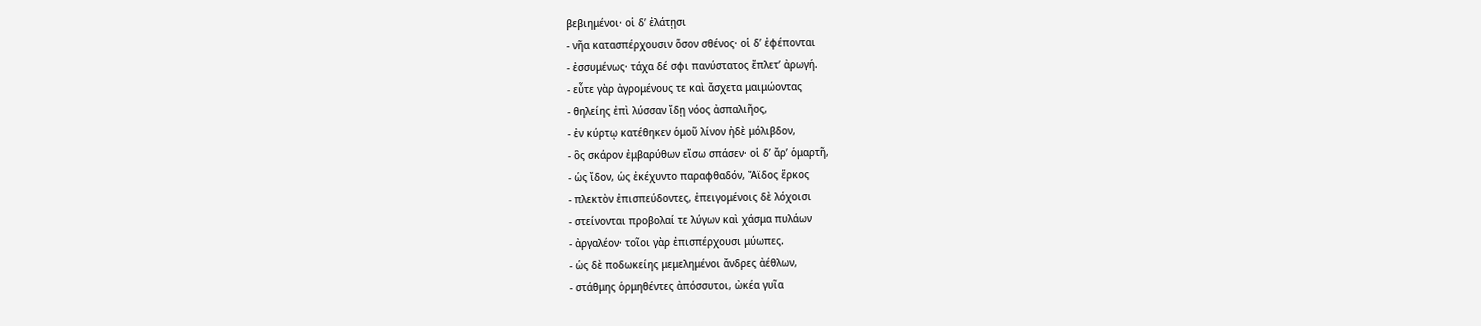βεβιημένοι· οἱ δʼ ἐλάτῃσι
- νῆα κατασπέρχουσιν ὅσον σθένος· οἱ δʼ ἐφέπονται
- ἐσσυμένως· τάχα δέ σφι πανύστατος ἔπλετʼ ἀρωγή.
- εὖτε γὰρ ἀγρομένους τε καὶ ἄσχετα μαιμώοντας
- θηλείης ἐπὶ λύσσαν ἴδῃ νόος ἀσπαλιῆος,
- ἐν κύρτῳ κατέθηκεν ὁμοῦ λίνον ἠδὲ μόλιβδον,
- ὃς σκάρον ἐμβαρύθων εἴσω σπάσεν· οἱ δʼ ἄρʼ ὁμαρτῆ,
- ὡς ἴδον, ὡς ἐκέχυντο παραφθαδόν, Ἄϊδος ἕρκος
- πλεκτὸν ἐπισπεύδοντες, ἐπειγομένοις δὲ λόχοισι
- στείνονται προβολαί τε λύγων καὶ χάσμα πυλάων
- ἀργαλέον· τοῖοι γὰρ ἐπισπέρχουσι μύωπες.
- ὡς δὲ ποδωκείης μεμελημένοι ἄνδρες ἀέθλων,
- στάθμης ὁρμηθέντες ἀπόσσυτοι, ὠκέα γυῖα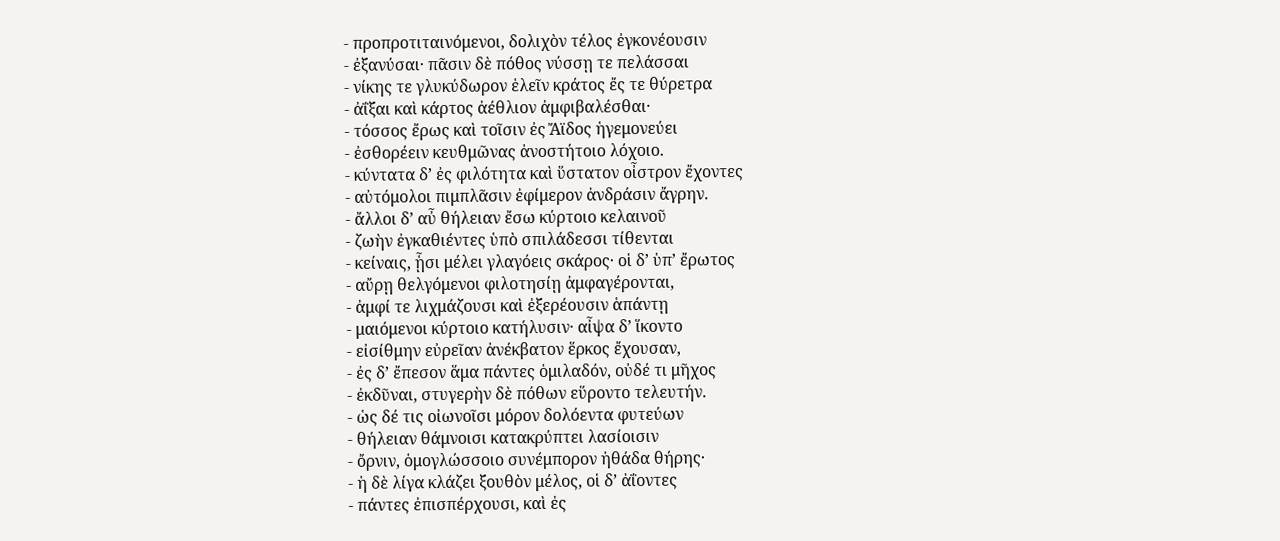- προπροτιταινόμενοι, δολιχὸν τέλος ἐγκονέουσιν
- ἐξανύσαι· πᾶσιν δὲ πόθος νύσσῃ τε πελάσσαι
- νίκης τε γλυκύδωρον ἑλεῖν κράτος ἔς τε θύρετρα
- ἀΐξαι καὶ κάρτος ἀέθλιον ἀμφιβαλέσθαι·
- τόσσος ἔρως καὶ τοῖσιν ἐς Ἄϊδος ἡγεμονεύει
- ἐσθορέειν κευθμῶνας ἀνοστήτοιο λόχοιο.
- κύντατα δʼ ἐς φιλότητα καὶ ὕστατον οἶστρον ἔχοντες
- αὐτόμολοι πιμπλᾶσιν ἐφίμερον ἀνδράσιν ἄγρην.
- ἄλλοι δʼ αὖ θήλειαν ἔσω κύρτοιο κελαινοῦ
- ζωὴν ἐγκαθιέντες ὑπὸ σπιλάδεσσι τίθενται
- κείναις, ᾗσι μέλει γλαγόεις σκάρος· οἱ δʼ ὑπʼ ἔρωτος
- αὔρῃ θελγόμενοι φιλοτησίῃ ἀμφαγέρονται,
- ἀμφί τε λιχμάζουσι καὶ ἐξερέουσιν ἁπάντῃ
- μαιόμενοι κύρτοιο κατήλυσιν· αἶψα δʼ ἵκοντο
- εἰσίθμην εὐρεῖαν ἀνέκβατον ἕρκος ἔχουσαν,
- ἐς δʼ ἔπεσον ἅμα πάντες ὁμιλαδόν, οὐδέ τι μῆχος
- ἐκδῦναι, στυγερὴν δὲ πόθων εὕροντο τελευτήν.
- ὡς δέ τις οἰωνοῖσι μόρον δολόεντα φυτεύων
- θήλειαν θάμνοισι κατακρύπτει λασίοισιν
- ὄρνιν, ὁμογλώσσοιο συνέμπορον ἠθάδα θήρης·
- ἡ δὲ λίγα κλάζει ξουθὸν μέλος, οἱ δʼ ἀΐοντες
- πάντες ἐπισπέρχουσι, καὶ ἐς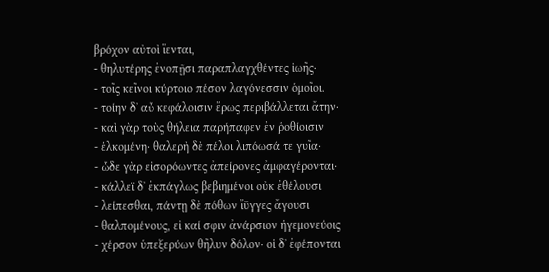βρόχον αὐτοὶ ἵενται,
- θηλυτέρης ἐνοπῇσι παραπλαγχθέντες ἰωῆς·
- τοῖς κεῖνοι κύρτοιο πέσον λαγόνεσσιν ὁμοῖοι.
- τοίην δʼ αὖ κεφάλοισιν ἔρως περιβάλλεται ἄτην·
- καὶ γὰρ τοὺς θήλεια παρήπαφεν ἐν ῥοθίοισιν
- ἑλκομένη· θαλερὴ δὲ πέλοι λιπόωσά τε γυῖα·
- ὧδε γὰρ εἰσορόωντες ἀπείρονες ἀμφαγέρονται·
- κάλλεϊ δʼ ἐκπάγλως βεβιημένοι οὐκ ἐθέλουσι
- λείπεσθαι, πάντῃ δὲ πόθων ἴϋγγες ἄγουσι
- θαλπομένους, εἰ καί σφιν ἀνάρσιον ἡγεμονεύοις
- χέρσον ὑπεξερύων θῆλυν δόλον· οἱ δʼ ἐφέπονται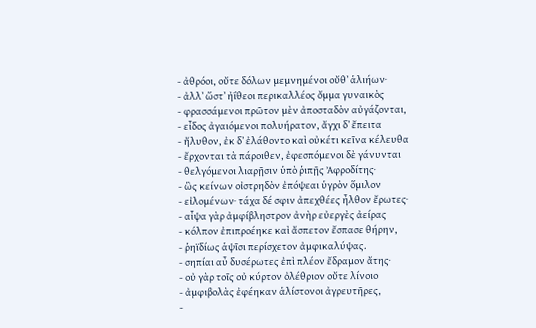- ἀθρόοι, οὔτε δόλων μεμνημένοι οὔθʼ ἁλιήων·
- ἀλλʼ ὥστʼ ἠΐθεοι περικαλλέος ὄμμα γυναικὸς
- φρασσάμενοι πρῶτον μὲν ἀποσταδὸν αὐγάζονται,
- εἶδος ἀγαιόμενοι πολυήρατον, ἄγχι δʼ ἔπειτα
- ἤλυθον, ἐκ δʼ ἐλάθοντο καὶ οὐκέτι κεῖνα κέλευθα
- ἔρχονται τὰ πάροιθεν, ἐφεσπόμενοι δὲ γάνυνται
- θελγόμενοι λιαρῇσιν ὑπὸ ῥιπῇς Ἀφροδίτης·
- ὣς κείνων οἰστρηδὸν ἐπόψεαι ὑγρὸν ὅμιλον
- εἰλομένων· τάχα δέ σφιν ἀπεχθέες ἦλθον ἔρωτες·
- αἶψα γὰρ ἀμφίβληστρον ἀνὴρ εὐεργὲς ἀείρας
- κόλπον ἐπιπροέηκε καὶ ἄσπετον ἔσπασε θήρην,
- ῥηϊδίως ἁψῖσι περίσχετον ἀμφικαλύψας.
- σηπίαι αὖ δυσέρωτες ἐπὶ πλέον ἔδραμον ἄτης·
- οὐ γὰρ τοῖς οὐ κύρτον ὀλέθριον οὔτε λίνοιο
- ἀμφιβολὰς ἐφέηκαν ἁλίστονοι ἀγρευτῆρες,
-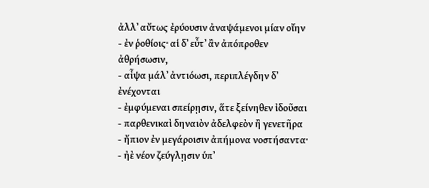ἀλλʼ αὔτως ἐρύουσιν ἀναψάμενοι μίαν οἴην
- ἐν ῥοθίοις· αἱ δʼ εὖτʼ ἂν ἀπόπροθεν ἀθρήσωσιν,
- αἶψα μάλʼ ἀντιόωσι, περιπλέγδην δʼ ἐνέχονται
- ἐμφύμεναι σπείρῃσιν, ἅτε ξείνηθεν ἰδοῦσαι
- παρθενικαὶ δηναιὸν ἀδελφεὸν ἢ γενετῆρα
- ἤπιον ἐν μεγάροισιν ἀπήμονα νοστήσαντα·
- ἠὲ νέον ζεύγλῃσιν ὑπʼ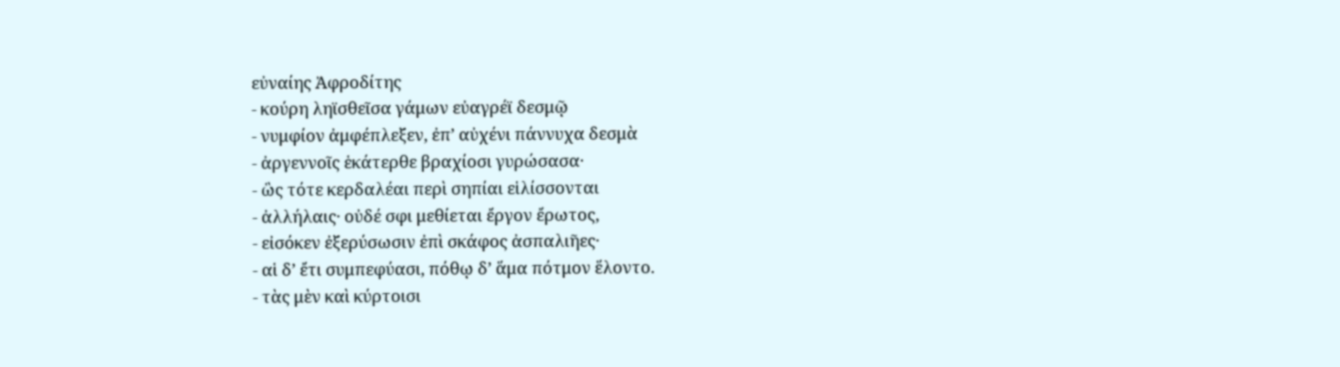εὐναίης Ἀφροδίτης
- κούρη ληϊσθεῖσα γάμων εὐαγρέϊ δεσμῷ
- νυμφίον ἀμφέπλεξεν, ἐπʼ αὐχένι πάννυχα δεσμὰ
- ἀργεννοῖς ἑκάτερθε βραχίοσι γυρώσασα·
- ὣς τότε κερδαλέαι περὶ σηπίαι εἱλίσσονται
- ἀλλήλαις· οὐδέ σφι μεθίεται ἔργον ἔρωτος,
- εἰσόκεν ἐξερύσωσιν ἐπὶ σκάφος ἀσπαλιῆες·
- αἱ δʼ ἔτι συμπεφύασι, πόθῳ δʼ ἅμα πότμον ἕλοντο.
- τὰς μὲν καὶ κύρτοισι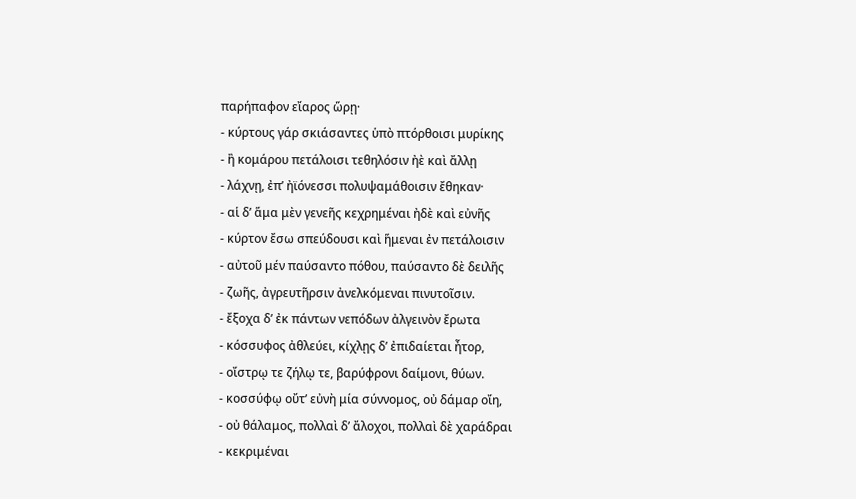παρήπαφον εἴαρος ὥρῃ·
- κύρτους γάρ σκιάσαντες ὑπὸ πτόρθοισι μυρίκης
- ἢ κομάρου πετάλοισι τεθηλόσιν ἠὲ καὶ ἄλλῃ
- λάχνῃ, ἐπʼ ἠϊόνεσσι πολυψαμάθοισιν ἔθηκαν·
- αἱ δʼ ἅμα μὲν γενεῆς κεχρημέναι ἠδὲ καὶ εὐνῆς
- κύρτον ἔσω σπεύδουσι καὶ ἥμεναι ἐν πετάλοισιν
- αὐτοῦ μέν παύσαντο πόθου, παύσαντο δὲ δειλῆς
- ζωῆς, ἀγρευτῆρσιν ἀνελκόμεναι πινυτοῖσιν.
- ἔξοχα δʼ ἐκ πάντων νεπόδων ἀλγεινὸν ἔρωτα
- κόσσυφος ἀθλεύει, κίχλῃς δʼ ἐπιδαίεται ἦτορ,
- οἴστρῳ τε ζήλῳ τε, βαρύφρονι δαίμονι, θύων.
- κοσσύφῳ οὔτʼ εὐνὴ μία σύννομος, οὐ δάμαρ οἴη,
- οὐ θάλαμος, πολλαὶ δʼ ἄλοχοι, πολλαὶ δὲ χαράδραι
- κεκριμέναι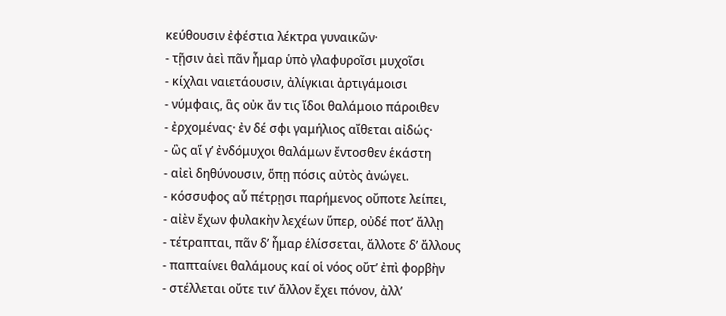κεύθουσιν ἐφέστια λέκτρα γυναικῶν·
- τῇσιν ἀεὶ πᾶν ἦμαρ ὑπὸ γλαφυροῖσι μυχοῖσι
- κίχλαι ναιετάουσιν, ἀλίγκιαι ἀρτιγάμοισι
- νύμφαις, ἃς οὐκ ἄν τις ἴδοι θαλάμοιο πάροιθεν
- ἐρχομένας· ἐν δέ σφι γαμήλιος αἴθεται αἰδώς·
- ὣς αἵ γʼ ἐνδόμυχοι θαλάμων ἔντοσθεν ἑκάστη
- αἰεὶ δηθύνουσιν, ὅπῃ πόσις αὐτὸς ἀνώγει.
- κόσσυφος αὖ πέτρῃσι παρήμενος οὔποτε λείπει,
- αἰὲν ἔχων φυλακὴν λεχέων ὕπερ, οὐδέ ποτʼ ἄλλῃ
- τέτραπται, πᾶν δʼ ἦμαρ ἑλίσσεται, ἄλλοτε δʼ ἄλλους
- παπταίνει θαλάμους καί οἱ νόος οὔτʼ ἐπὶ φορβὴν
- στέλλεται οὔτε τινʼ ἄλλον ἔχει πόνον, ἀλλʼ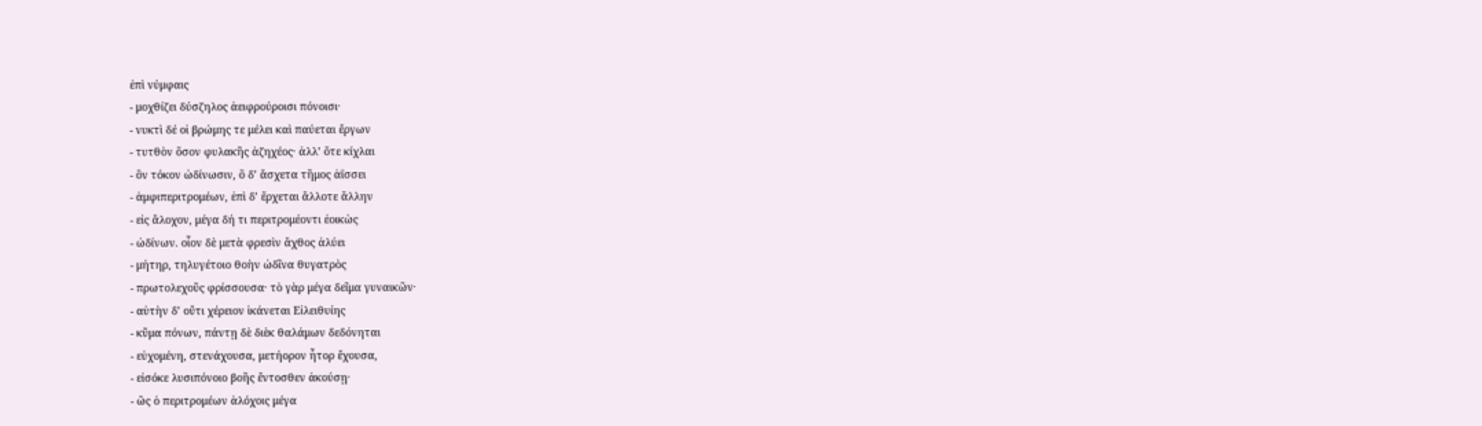ἐπὶ νύμφαις
- μοχθίζει δύσζηλος ἀειφρούροισι πόνοισι·
- νυκτὶ δέ οἱ βρώμης τε μέλει καὶ παύεται ἔργων
- τυτθὸν ὅσον φυλακῆς ἀζηχέος· ἀλλʼ ὅτε κίχλαι
- ὃν τόκον ὠδίνωσιν, ὃ δʼ ἄσχετα τῆμος ἀΐσσει
- ἀμφιπεριτρομέων, ἐπὶ δʼ ἔρχεται ἄλλοτε ἄλλην
- εἰς ἄλοχον, μέγα δή τι περιτρομέοντι ἐοικὼς
- ὠδίνων. οἷον δὲ μετὰ φρεσὶν ἄχθος ἀλύει
- μήτηρ, τηλυγέτοιο θοὴν ὠδῖνα θυγατρὸς
- πρωτολεχοῦς φρίσσουσα· τὸ γὰρ μέγα δεῖμα γυναικῶν·
- αὐτὴν δʼ οὔτι χέρειον ἱκάνεται Εἰλειθυίης
- κῦμα πόνων, πάντῃ δὲ διὲκ θαλάμων δεδόνηται
- εὐχομένη, στενάχουσα, μετήορον ἦτορ ἔχουσα,
- εἰσόκε λυσιπόνοιο βοῆς ἔντοσθεν ἀκούσῃ·
- ὣς ὁ περιτρομέων ἀλόχοις μέγα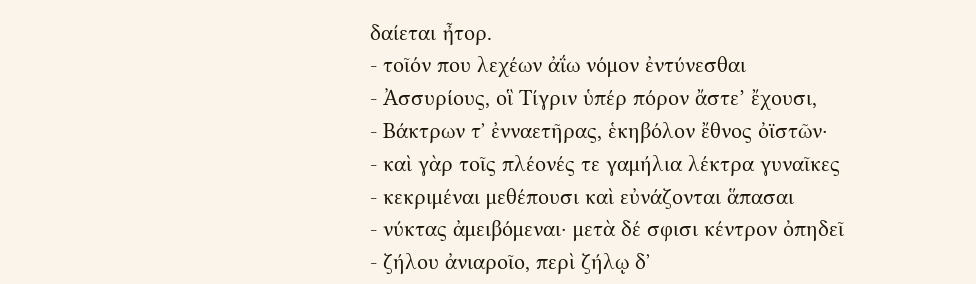δαίεται ἦτορ.
- τοῖόν που λεχέων ἀΐω νόμον ἐντύνεσθαι
- Ἀσσυρίους, οἳ Τίγριν ὑπέρ πόρον ἄστε’ ἔχουσι,
- Βάκτρων τʼ ἐνναετῆρας, ἑκηβόλον ἔθνος ὀϊστῶν·
- καὶ γὰρ τοῖς πλέονές τε γαμήλια λέκτρα γυναῖκες
- κεκριμέναι μεθέπουσι καὶ εὐνάζονται ἅπασαι
- νύκτας ἀμειβόμεναι· μετὰ δέ σφισι κέντρον ὀπηδεῖ
- ζήλου ἀνιαροῖο, περὶ ζήλῳ δʼ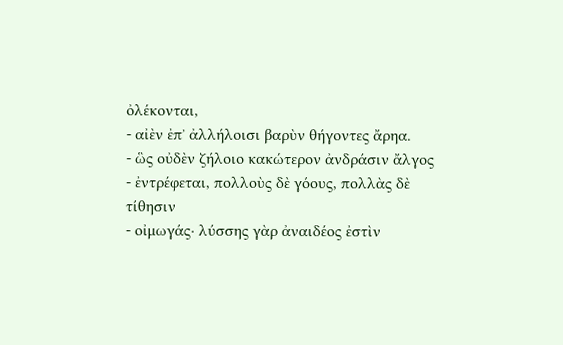ὀλέκονται,
- αἰὲν ἐπʼ ἀλλήλοισι βαρὺν θήγοντες ἄρηα.
- ὣς οὐδὲν ζήλοιο κακώτερον ἀνδράσιν ἄλγος
- ἐντρέφεται, πολλοὺς δὲ γόους, πολλὰς δὲ τίθησιν
- οἰμωγάς· λύσσης γὰρ ἀναιδέος ἐστὶν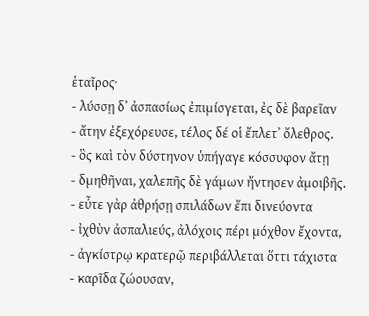ἑταῖρος·
- λύσσῃ δʼ ἀσπασίως ἐπιμίσγεται, ἐς δὲ βαρεῖαν
- ἄτην ἐξεχόρευσε, τέλος δέ οἱ ἔπλετʼ ὄλεθρος.
- ὃς καὶ τὸν δύστηνον ὑπήγαγε κόσσυφον ἄτῃ
- δμηθῆναι, χαλεπῆς δὲ γάμων ἤντησεν ἀμοιβῆς.
- εὖτε γὰρ ἀθρήσῃ σπιλάδων ἔπι δινεύοντα
- ἰχθὺν ἀσπαλιεύς, ἀλόχοις πέρι μόχθον ἔχοντα,
- ἀγκίστρῳ κρατερῷ περιβάλλεται ὅττι τάχιστα
- καρῖδα ζώουσαν,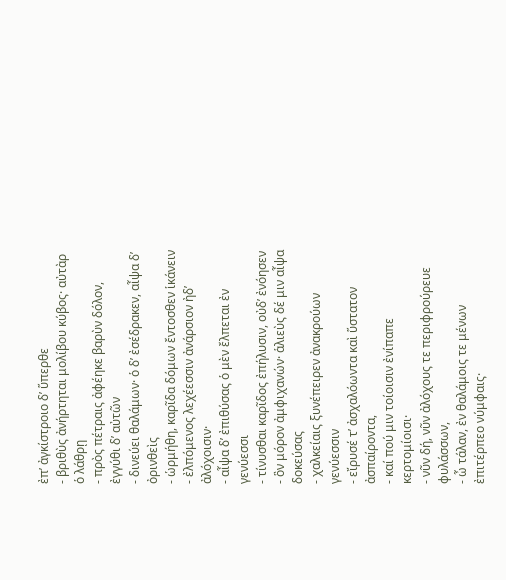ἐπʼ ἀγκίστροιο δʼ ὕπερθε
- βριθὺς ἀνήρτηται μολίβου κύβος· αὐτὰρ ὁ λάθρῃ
- πρὸς πέτραις ἀφέηκε βαρὺν δόλον, ἐγγύθι δʼ αὐτῶν
- δινεύει θαλάμων· ὁ δʼ ἐσέδρακεν, αἶψα δʼ ὀρινθεὶς
- ὡρμήθη, καρῖδα δόμων ἔντοσθεν ἱκάνειν
- ἐλπόμενος λεχέεσσιν ἀνάρσιον ἠδʼ ἀλόχοισιν·
- αἶψα δʼ ἐπιθύσας ὁ μὲν ἔλπεται ἐν γενύεσσι
- τίνυσθαι καρῖδος ἐπήλυσιν, οὐδʼ ἐνόησεν
- ὃν μόρον ἀμφιχανών· ἁλιεὺς δέ μιν αἶψα δοκεύσας
- χαλκείαις ξυνέπειρεν ἀνακρούων γενύεσσιν
- εἴρυσέ τʼ ἀσχαλόωντα καὶ ὕστατον ἀσπαίροντα,
- καί πού μιν τοίοισιν ἐνίπαπε κερτομίοισι·
- νῦν δή, νῦν ἀλόχους τε περιφρούρευε φυλάσσων,
- ὦ τάλαν, ἐν θαλάμοις τε μένων ἐπιτέρπεο νύμφαις·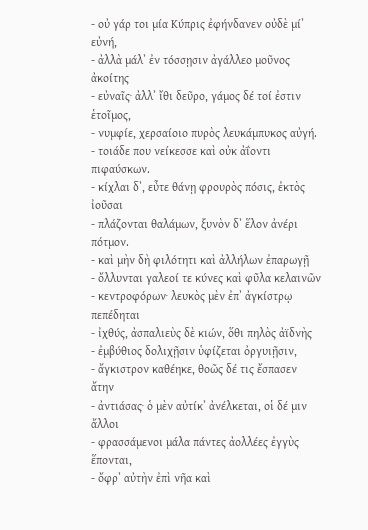- οὐ γάρ τοι μία Κύπρις ἐφήνδανεν οὐδὲ μίʼ εὐνή,
- ἀλλὰ μάλʼ ἐν τόσσῃσιν ἀγάλλεο μοῦνος ἀκοίτης
- εὐναῖς· ἀλλʼ ἴθι δεῦρο, γάμος δέ τοί ἐστιν ἑτοῖμος,
- νυμφίε, χερσαίοιο πυρὸς λευκάμπυκος αὐγή.
- τοιάδε που νείκεσσε καὶ οὐκ ἀΐοντι πιφαύσκων.
- κίχλαι δʼ, εὖτε θάνῃ φρουρὸς πόσις, ἐκτὸς ἰοῦσαι
- πλάζονται θαλάμων, ξυνὸν δʼ ἕλον ἀνέρι πότμον.
- καὶ μὴν δὴ φιλότητι καὶ ἀλλήλων ἐπαρωγῇ
- ὄλλυνται γαλεοί τε κύνες καὶ φῦλα κελαινῶν
- κεντροφόρων· λευκὸς μὲν ἐπʼ ἀγκίστρῳ πεπέδηται
- ἰχθύς, ἀσπαλιεὺς δὲ κιών, ὅθι πηλὸς ἀϊδνὴς
- ἐμβύθιος δολιχῇσιν ὑφίζεται ὀργυιῇσιν,
- ἄγκιστρον καθέηκε, θοῶς δέ τις ἔσπασεν ἄτην
- ἀντιάσας· ὁ μὲν αὐτίκʼ ἀνέλκεται, οἱ δέ μιν ἄλλοι
- φρασσάμενοι μάλα πάντες ἀολλέες ἐγγὺς ἕπονται,
- ὄφρʼ αὐτὴν ἐπὶ νῆα καὶ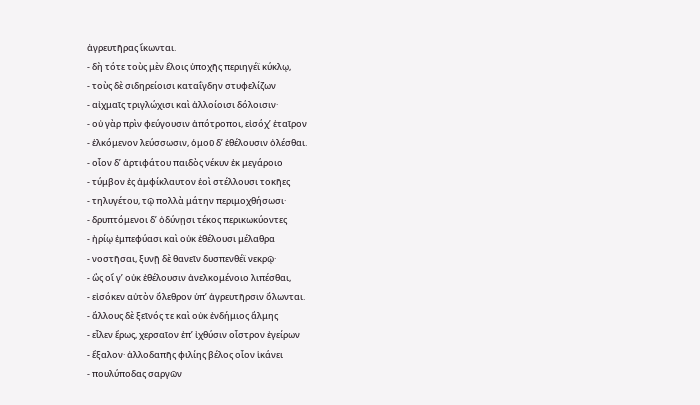ἀγρευτῆρας ἵκωνται.
- δὴ τότε τοὺς μὲν ἕλοις ὑποχῆς περιηγέϊ κύκλῳ,
- τοὺς δὲ σιδηρείοισι καταΐγδην στυφελίζων
- αἰχμαῖς τριγλώχισι καὶ ἀλλοίοισι δόλοισιν·
- οὐ γὰρ πρὶν φεύγουσιν ἀπότροποι, εἰσόχʼ ἑταῖρον
- ἑλκόμενον λεύσσωσιν, ὁμοῦ δʼ ἐθέλουσιν ὀλέσθαι.
- οἷον δʼ ἀρτιφάτου παιδὸς νέκυν ἐκ μεγάροιο
- τύμβον ἐς ἀμφίκλαυτον ἑοὶ στέλλουσι τοκῆες
- τηλυγέτου, τῷ πολλὰ μάτην περιμοχθήσωσι·
- δρυπτόμενοι δʼ ὀδύνῃσι τέκος περικωκύοντες
- ἠρίῳ ἐμπεφύασι καὶ οὐκ ἐθέλουσι μέλαθρα
- νοστῆσαι, ξυνῇ δὲ θανεῖν δυσπενθέϊ νεκρῷ·
- ὣς οἵ γʼ οὐκ ἐθέλουσιν ἀνελκομένοιο λιπέσθαι,
- εἰσόκεν αὐτὸν ὄλεθρον ὑπʼ ἀγρευτῆρσιν ὄλωνται.
- ἄλλους δὲ ξεῖνός τε καὶ οὐκ ἐνδήμιος ἅλμης
- εἷλεν ἔρως, χερσαῖον ἐπʼ ἰχθύσιν οἶστρον ἐγείρων
- ἔξαλον· ἀλλοδαπῆς φιλίης βέλος οἷον ἱκάνει
- πουλύποδας σαργῶν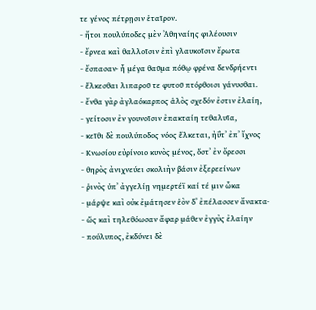τε γένος πέτρῃσιν ἑταῖρον.
- ἤτοι πουλύποδες μὲν Ἀθηναίης φιλέουσιν
- ἔρνεα καὶ θαλλοῖσιν ἐπὶ γλαυκοῖσιν ἔρωτα
- ἔσπασαν· ἦ μέγα θαῦμα πόθῳ φρένα δενδρήεντι
- ἕλκεσθαι λιπαροῦ τε φυτοῦ πτόρθοισι γάνυσθαι.
- ἔνθα γὰρ ἀγλαόκαρπος ἁλὸς σχεδόν ἐστιν ἐλαίη,
- γείτοσιν ἐν γουνοῖσιν ἐπακταίη τεθαλυῖα,
- κεῖθι δὲ πουλύποδος νόος ἕλκεται, ἠΰτʼ ἐπʼ ἴχνος
- Κνωσίου εὐρίνοιο κυνὸς μένος, ὅστʼ ἐν ὄρεσσι
- θηρὸς ἀνιχνεύει σκολιὴν βάσιν ἐξερεείνων
- ῥινὸς ὑπʼ ἀγγελίῃ νημερτέϊ καί τέ μιν ὦκα
- μάρψε καὶ οὐκ ἐμάτησεν ἑὸν δʼ ἐπέλασσεν ἄνακτα·
- ὥς καὶ τηλεθόωσαν ἄφαρ μάθεν ἐγγὺς ἐλαίην
- πούλυπος, ἐκδύνει δὲ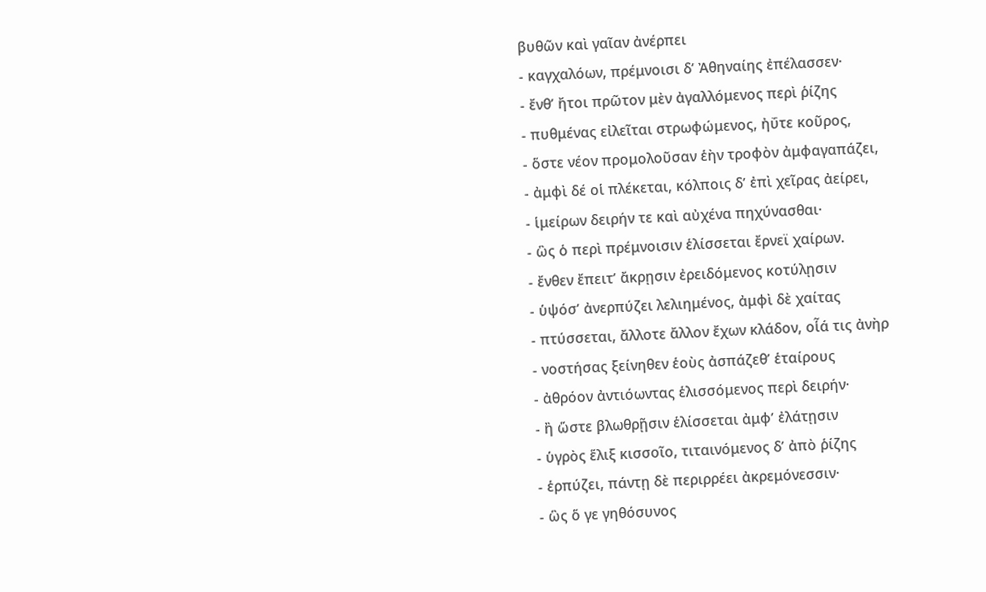βυθῶν καὶ γαῖαν ἀνέρπει
- καγχαλόων, πρέμνοισι δʼ Ἀθηναίης ἐπέλασσεν·
- ἔνθʼ ἤτοι πρῶτον μὲν ἀγαλλόμενος περὶ ῥίζης
- πυθμένας εἰλεῖται στρωφώμενος, ἠΰτε κοῦρος,
- ὅστε νέον προμολοῦσαν ἑὴν τροφὸν ἀμφαγαπάζει,
- ἀμφὶ δέ οἱ πλέκεται, κόλποις δʼ ἐπὶ χεῖρας ἀείρει,
- ἱμείρων δειρήν τε καὶ αὐχένα πηχύνασθαι·
- ὣς ὁ περὶ πρέμνοισιν ἑλίσσεται ἔρνεϊ χαίρων.
- ἔνθεν ἔπειτʼ ἄκρῃσιν ἐρειδόμενος κοτύλῃσιν
- ὑψόσʼ ἀνερπύζει λελιημένος, ἀμφὶ δὲ χαίτας
- πτύσσεται, ἄλλοτε ἄλλον ἔχων κλάδον, οἷά τις ἀνὴρ
- νοστήσας ξείνηθεν ἑοὺς ἀσπάζεθʼ ἑταίρους
- ἀθρόον ἀντιόωντας ἑλισσόμενος περὶ δειρήν·
- ἢ ὥστε βλωθρῇσιν ἑλίσσεται ἀμφʼ ἐλάτῃσιν
- ὑγρὸς ἕλιξ κισσοῖο, τιταινόμενος δʼ ἀπὸ ῥίζης
- ἑρπύζει, πάντῃ δὲ περιρρέει ἀκρεμόνεσσιν·
- ὣς ὅ γε γηθόσυνος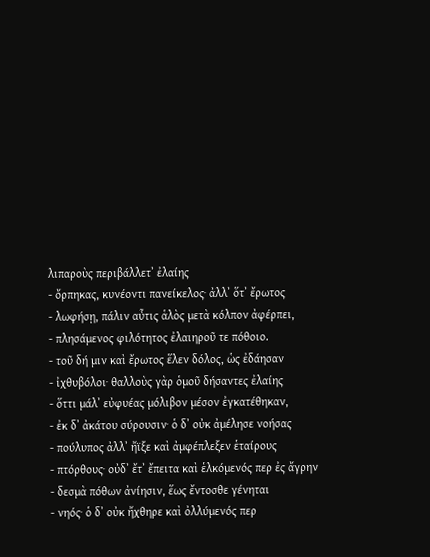λιπαροὺς περιβάλλετʼ ἐλαίης
- ὄρπηκας, κυνέοντι πανείκελος· ἀλλʼ ὅτʼ ἔρωτος
- λωφήσῃ, πάλιν αὖτις ἁλὸς μετὰ κόλπον ἀφέρπει,
- πλησάμενος φιλότητος ἐλαιηροῦ τε πόθοιο.
- τοῦ δή μιν καὶ ἔρωτος ἕλεν δόλος, ὡς ἐδάησαν
- ἰχθυβόλοι· θαλλοὺς γὰρ ὁμοῦ δήσαντες ἐλαίης
- ὅττι μάλʼ εὐφυέας μόλιβον μέσον ἐγκατέθηκαν,
- ἐκ δʼ ἀκάτου σύρουσιν· ὁ δʼ οὐκ ἀμέλησε νοήσας
- πούλυπος ἀλλʼ ἤϊξε καὶ ἀμφέπλεξεν ἑταίρους
- πτόρθους· οὐδʼ ἔτʼ ἔπειτα καὶ ἑλκόμενός περ ἐς ἄγρην
- δεσμὰ πόθων ἀνίησιν, ἕως ἔντοσθε γένηται
- νηός· ὁ δʼ οὐκ ἤχθηρε καὶ ὀλλύμενός περ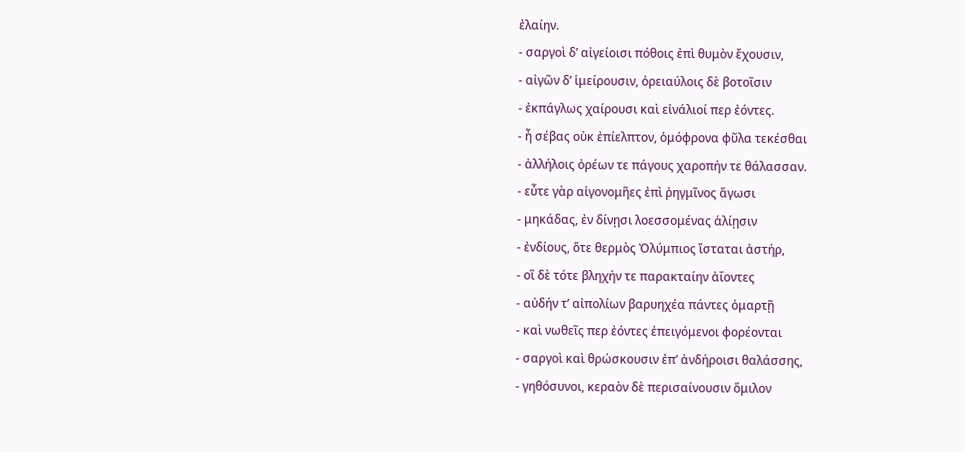ἐλαίην.
- σαργοὶ δʼ αἰγείοισι πόθοις ἐπὶ θυμὸν ἔχουσιν,
- αἰγῶν δʼ ἱμείρουσιν, ὀρειαύλοις δὲ βοτοῖσιν
- ἐκπάγλως χαίρουσι καὶ εἰνάλιοί περ ἐόντες.
- ἦ σέβας οὐκ ἐπίελπτον, ὁμόφρονα φῦλα τεκέσθαι
- ἀλλήλοις ὀρέων τε πάγους χαροπήν τε θάλασσαν.
- εὖτε γὰρ αἰγονομῆες ἐπὶ ῥηγμῖνος ἄγωσι
- μηκάδας, ἐν δίνῃσι λοεσσομένας ἁλίῃσιν
- ἐνδίους, ὅτε θερμὸς Ὀλύμπιος ἵσταται ἀστήρ,
- οἳ δὲ τότε βληχήν τε παρακταίην ἀΐοντες
- αὐδήν τʼ αἰπολίων βαρυηχέα πάντες ὁμαρτῇ
- καὶ νωθεῖς περ ἐόντες ἐπειγόμενοι φορέονται
- σαργοὶ καὶ θρώσκουσιν ἐπʼ ἀνδήροισι θαλάσσης,
- γηθόσυνοι, κεραὸν δὲ περισαίνουσιν ὅμιλον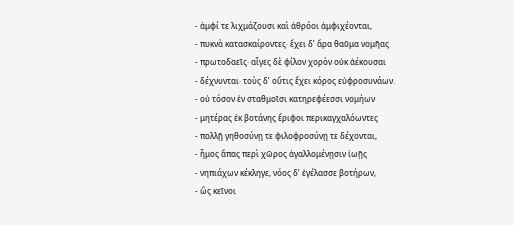- ἀμφί τε λιχμάζουσι καὶ ἀθρόοι ἀμφιχέονται,
- πυκνὰ κατασκαίροντες· ἔχει δʼ ἄρα θαῦμα νομῆας
- πρωτοδαεῖς· αἶγες δὲ φίλον χορὸν οὐκ ἀέκουσαι
- δέχνυνται· τοὺς δʼ οὔτις ἔχει κόρος εὐφροσυνάων.
- οὐ τόσον ἐν σταθμοῖσι κατηρεφέεσσι νομήων
- μητέρας ἐκ βοτάνης ἔριφοι περικαγχαλόωντες
- πολλῇ γηθοσύνῃ τε φιλοφροσύνῃ τε δέχονται,
- ἦμος ἅπας περὶ χῶρος ἀγαλλομένῃσιν ἰωῇς
- νηπιάχων κέκληγε, νόος δʼ ἐγέλασσε βοτήρων,
- ὣς κεῖνοι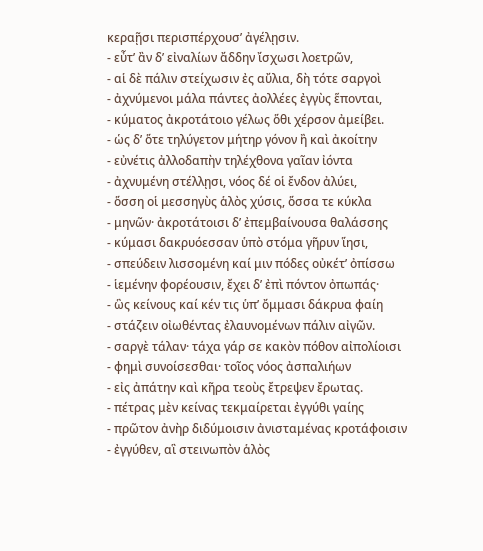κεραῇσι περισπέρχουσʼ ἀγέλῃσιν.
- εὖτʼ ἂν δʼ εἰναλίων ἄδδην ἴσχωσι λοετρῶν,
- αἱ δὲ πάλιν στείχωσιν ἐς αὔλια, δὴ τότε σαργοὶ
- ἀχνύμενοι μάλα πάντες ἀολλέες ἐγγὺς ἕπονται,
- κύματος ἀκροτάτοιο γέλως ὅθι χέρσον ἀμείβει.
- ὡς δʼ ὅτε τηλύγετον μήτηρ γόνον ἢ καὶ ἀκοίτην
- εὐνέτις ἀλλοδαπὴν τηλέχθονα γαῖαν ἰόντα
- ἀχνυμένη στέλλῃσι, νόος δέ οἱ ἔνδον ἀλύει,
- ὅσση οἱ μεσσηγὺς ἁλὸς χύσις, ὅσσα τε κύκλα
- μηνῶν· ἀκροτάτοισι δʼ ἐπεμβαίνουσα θαλάσσης
- κύμασι δακρυόεσσαν ὑπὸ στόμα γῆρυν ἵησι,
- σπεύδειν λισσομένη καί μιν πόδες οὐκέτʼ ὀπίσσω
- ἱεμένην φορέουσιν, ἔχει δʼ ἐπὶ πόντον ὀπωπάς·
- ὣς κείνους καί κέν τις ὑπʼ ὄμμασι δάκρυα φαίη
- στάζειν οἰωθέντας ἐλαυνομένων πάλιν αἰγῶν.
- σαργὲ τάλαν· τάχα γάρ σε κακὸν πόθον αἰπολίοισι
- φημὶ συνοίσεσθαι· τοῖος νόος ἀσπαλιήων
- εἰς ἀπάτην καὶ κῆρα τεοὺς ἔτρεψεν ἔρωτας.
- πέτρας μὲν κείνας τεκμαίρεται ἐγγύθι γαίης
- πρῶτον ἀνὴρ διδύμοισιν ἀνισταμένας κροτάφοισιν
- ἐγγύθεν, αἳ στεινωπὸν ἁλὸς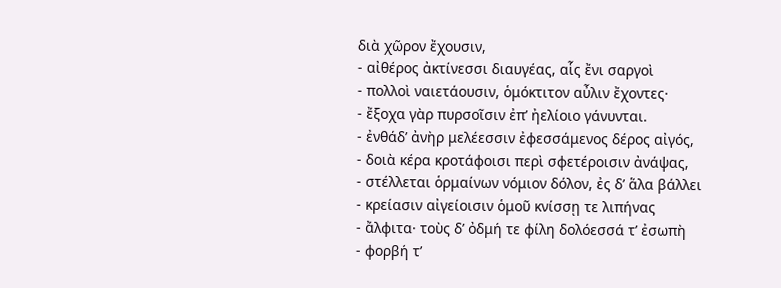διὰ χῶρον ἔχουσιν,
- αἰθέρος ἀκτίνεσσι διαυγέας, αἷς ἔνι σαργοὶ
- πολλοὶ ναιετάουσιν, ὁμόκτιτον αὖλιν ἔχοντες·
- ἔξοχα γὰρ πυρσοῖσιν ἐπʼ ἠελίοιο γάνυνται.
- ἐνθάδʼ ἀνὴρ μελέεσσιν ἐφεσσάμενος δέρος αἰγός,
- δοιὰ κέρα κροτάφοισι περὶ σφετέροισιν ἀνάψας,
- στέλλεται ὁρμαίνων νόμιον δόλον, ἐς δʼ ἅλα βάλλει
- κρείασιν αἰγείοισιν ὁμοῦ κνίσσῃ τε λιπήνας
- ἄλφιτα· τοὺς δʼ ὀδμή τε φίλη δολόεσσά τʼ ἐσωπὴ
- φορβή τʼ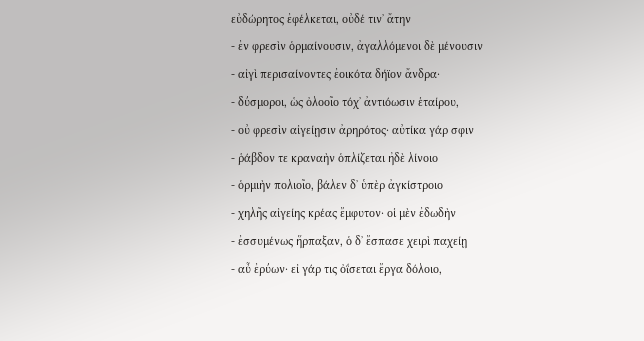εὐδώρητος ἐφέλκεται, οὐδέ τινʼ ἄτην
- ἐν φρεσὶν ὁρμαίνουσιν, ἀγαλλόμενοι δὲ μένουσιν
- αἰγὶ περισαίνοντες ἐοικότα δήϊον ἄνδρα·
- δύσμοροι, ὡς ὀλοοῖο τόχʼ ἀντιόωσιν ἑταίρου,
- οὐ φρεσὶν αἰγείῃσιν ἀρηρότος· αὐτίκα γάρ σφιν
- ῥάβδον τε κραναὴν ὁπλίζεται ἠδὲ λίνοιο
- ὁρμιὴν πολιοῖο, βάλεν δʼ ὑπὲρ ἀγκίστροιο
- χηλῆς αἰγείης κρέας ἔμφυτον· οἱ μὲν ἐδωδὴν
- ἐσσυμένως ἥρπαξαν, ὁ δʼ ἔσπασε χειρὶ παχείῃ
- αὖ ἐρύων· εἰ γάρ τις ὀΐσεται ἔργα δόλοιο,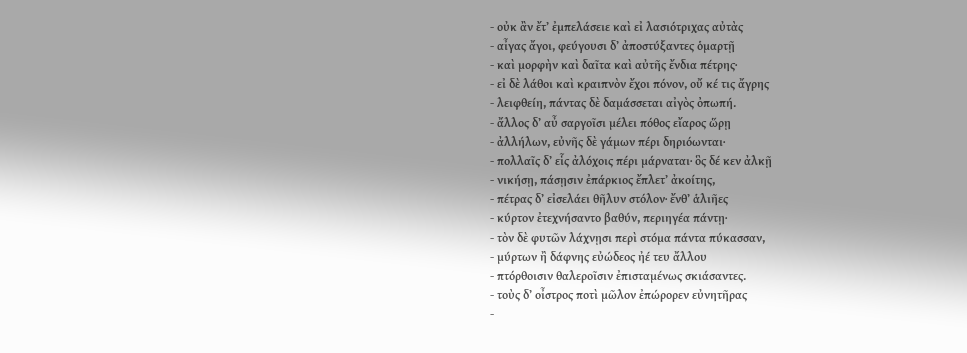- οὐκ ἂν ἔτʼ ἐμπελάσειε καὶ εἰ λασιότριχας αὐτὰς
- αἶγας ἄγοι, φεύγουσι δʼ ἀποστύξαντες ὁμαρτῇ
- καὶ μορφὴν καὶ δαῖτα καὶ αὐτῆς ἔνδια πέτρης·
- εἰ δὲ λάθοι καὶ κραιπνὸν ἔχοι πόνον, οὔ κέ τις ἄγρης
- λειφθείη, πάντας δὲ δαμάσσεται αἰγὸς ὀπωπή.
- ἄλλος δʼ αὖ σαργοῖσι μέλει πόθος εἴαρος ὥρῃ
- ἀλλήλων, εὐνῆς δὲ γάμων πέρι δηριόωνται·
- πολλαῖς δʼ εἷς ἀλόχοις πέρι μάρναται· ὃς δέ κεν ἀλκῇ
- νικήσῃ, πάσῃσιν ἐπάρκιος ἔπλετʼ ἀκοίτης,
- πέτρας δʼ εἰσελάει θῆλυν στόλον· ἔνθʼ ἁλιῆες
- κύρτον ἐτεχνήσαντο βαθύν, περιηγέα πάντῃ·
- τὸν δὲ φυτῶν λάχνῃσι περὶ στόμα πάντα πύκασσαν,
- μύρτων ἢ δάφνης εὐώδεος ἠέ τευ ἄλλου
- πτόρθοισιν θαλεροῖσιν ἐπισταμένως σκιάσαντες.
- τοὺς δʼ οἶστρος ποτὶ μῶλον ἐπώρορεν εὐνητῆρας
-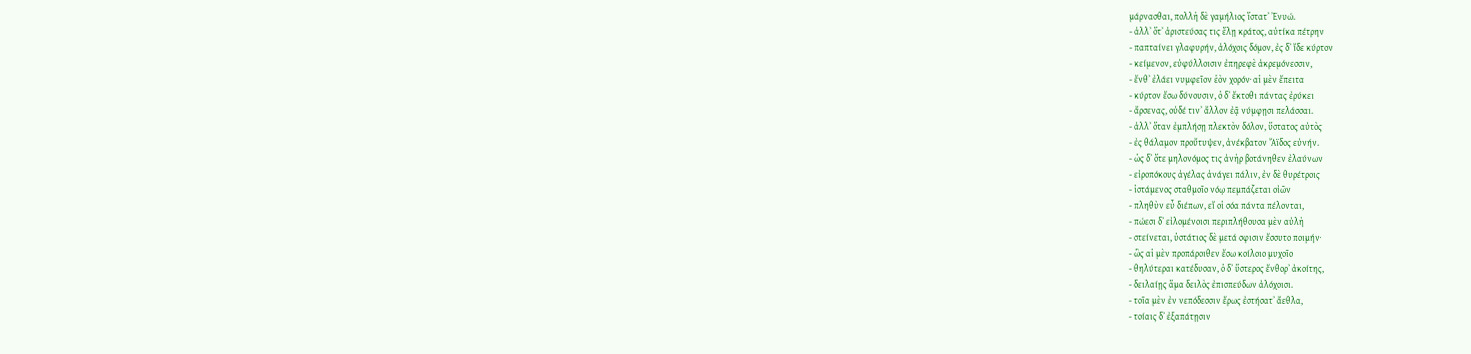μάρνασθαι, πολλὴ δὲ γαμήλιος ἵστατʼ Ἐνυώ.
- ἀλλʼ ὅτʼ ἀριστεύσας τις ἕλῃ κράτος, αὐτίκα πέτρην
- παπταίνει γλαφυρήν, ἀλόχοις δόμον, ἐς δʼ ἴδε κύρτον
- κείμενον, εὐφύλλοισιν ἐπηρεφὲ ἀκρεμόνεσσιν,
- ἔνθʼ ἐλάει νυμφεῖον ἑὸν χορόν· αἱ μὲν ἔπειτα
- κύρτον ἔσω δύνουσιν, ὁ δʼ ἔκτοθι πάντας ἐρύκει
- ἄρσενας, οὐδέ τινʼ ἄλλον ἐᾷ νύμφῃσι πελάσσαι.
- ἀλλʼ ὅταν ἐμπλήσῃ πλεκτὸν δόλον, ὕστατος αὐτὸς
- ἐς θάλαμον προὔτυψεν, ἀνέκβατον Ἄϊδος εὐνήν.
- ὡς δʼ ὅτε μηλονόμος τις ἀνὴρ βοτάνηθεν ἐλαύνων
- εἰροπόκους ἀγέλας ἀνάγει πάλιν, ἐν δὲ θυρέτροις
- ἱστάμενος σταθμοῖο νόῳ πεμπάζεται οἰῶν
- πληθὺν εὖ διέπων, εἴ οἱ σόα πάντα πέλονται,
- πώεσι δʼ εἰλομένοισι περιπλήθουσα μὲν αὐλὴ
- στείνεται, ὑστάτιος δὲ μετά σφισιν ἔσσυτο ποιμήν·
- ὣς αἱ μὲν προπάροιθεν ἔσω κοίλοιο μυχοῖο
- θηλύτεραι κατέδυσαν, ὁ δʼ ὕστερος ἔνθορʼ ἀκοίτης,
- δειλαίῃς ἅμα δειλὸς ἐπισπεύδων ἀλόχοισι.
- τοῖα μὲν ἐν νεπόδεσσιν ἔρως ἐστήσατʼ ἄεθλα,
- τοίαις δʼ ἐξαπάτῃσιν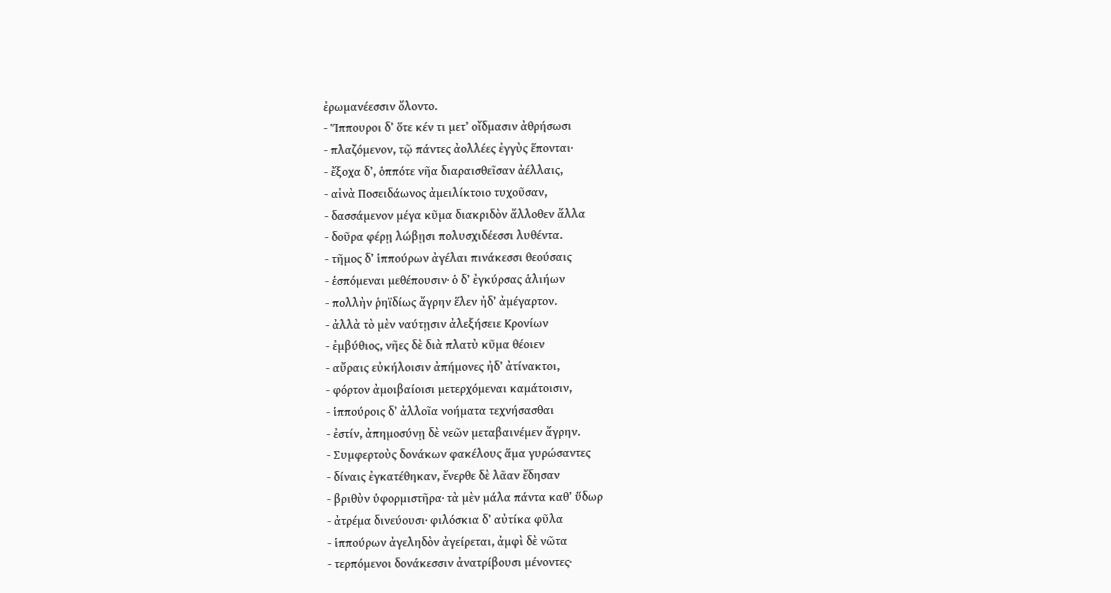ἐρωμανέεσσιν ὄλοντο.
- Ἵππουροι δʼ ὅτε κέν τι μετʼ οἴδμασιν ἀθρήσωσι
- πλαζόμενον, τῷ πάντες ἀολλέες ἐγγὺς ἕπονται·
- ἔξοχα δʼ, ὁππότε νῆα διαραισθεῖσαν ἀέλλαις,
- αἰνὰ Ποσειδάωνος ἀμειλίκτοιο τυχοῦσαν,
- δασσάμενον μέγα κῦμα διακριδὸν ἄλλοθεν ἄλλα
- δοῦρα φέρῃ λώβῃσι πολυσχιδέεσσι λυθέντα.
- τῆμος δʼ ἱππούρων ἀγέλαι πινάκεσσι θεούσαις
- ἑσπόμεναι μεθέπουσιν· ὁ δʼ ἐγκύρσας ἁλιήων
- πολλὴν ῥηϊδίως ἄγρην ἕλεν ἠδʼ ἀμέγαρτον.
- ἀλλὰ τὸ μὲν ναύτῃσιν ἀλεξήσειε Κρονίων
- ἐμβύθιος, νῆες δὲ διὰ πλατὺ κῦμα θέοιεν
- αὔραις εὐκήλοισιν ἀπήμονες ἠδʼ ἀτίνακτοι,
- φόρτον ἀμοιβαίοισι μετερχόμεναι καμάτοισιν,
- ἱππούροις δʼ ἀλλοῖα νοήματα τεχνήσασθαι
- ἐστίν, ἀπημοσύνῃ δὲ νεῶν μεταβαινέμεν ἄγρην.
- Συμφερτοὺς δονάκων φακέλους ἅμα γυρώσαντες
- δίναις ἐγκατέθηκαν, ἔνερθε δὲ λᾶαν ἔδησαν
- βριθὺν ὑφορμιστῆρα· τὰ μὲν μάλα πάντα καθʼ ὕδωρ
- ἀτρέμα δινεύουσι· φιλόσκια δʼ αὐτίκα φῦλα
- ἱππούρων ἀγεληδὸν ἀγείρεται, ἀμφὶ δὲ νῶτα
- τερπόμενοι δονάκεσσιν ἀνατρίβουσι μένοντες·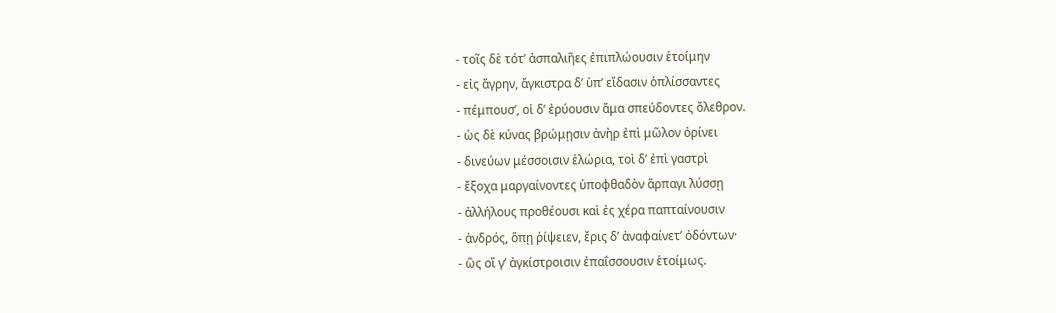- τοῖς δὲ τότʼ ἀσπαλιῆες ἐπιπλώουσιν ἑτοίμην
- εἰς ἄγρην, ἄγκιστρα δʼ ὑπʼ εἴδασιν ὁπλίσσαντες
- πέμπουσʼ, οἱ δʼ ἐρύουσιν ἅμα σπεύδοντες ὄλεθρον.
- ὡς δὲ κύνας βρώμῃσιν ἀνὴρ ἐπὶ μῶλον ὀρίνει
- δινεύων μέσσοισιν ἑλώρια, τοὶ δʼ ἐπὶ γαστρὶ
- ἔξοχα μαργαίνοντες ὑποφθαδὸν ἅρπαγι λύσσῃ
- ἀλλήλους προθέουσι καὶ ἐς χέρα παπταίνουσιν
- ἀνδρός, ὅπῃ ῥίψειεν, ἔρις δʼ ἀναφαίνετʼ ὀδόντων·
- ὣς οἵ γʼ ἀγκίστροισιν ἐπαΐσσουσιν ἑτοίμως.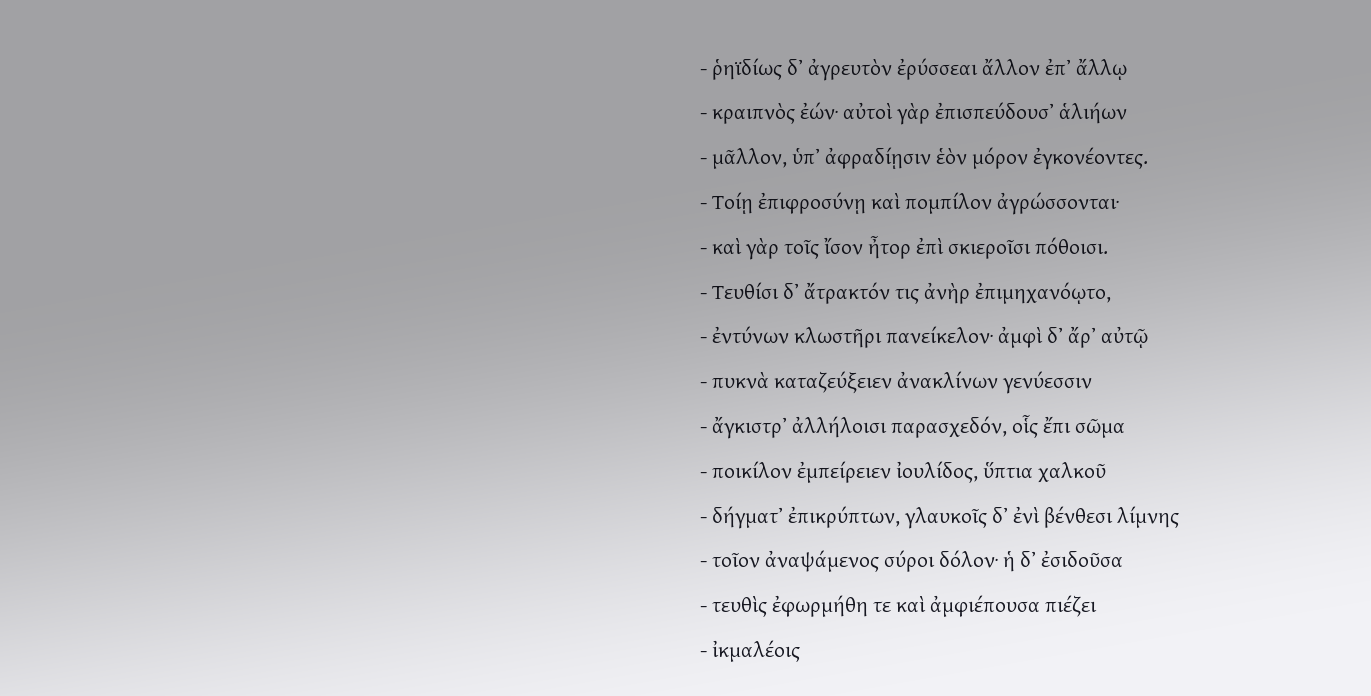- ῥηϊδίως δʼ ἀγρευτὸν ἐρύσσεαι ἄλλον ἐπʼ ἄλλῳ
- κραιπνὸς ἐών· αὐτοὶ γὰρ ἐπισπεύδουσʼ ἁλιήων
- μᾶλλον, ὑπʼ ἀφραδίῃσιν ἑὸν μόρον ἐγκονέοντες.
- Τοίῃ ἐπιφροσύνῃ καὶ πομπίλον ἀγρώσσονται·
- καὶ γὰρ τοῖς ἴσον ἦτορ ἐπὶ σκιεροῖσι πόθοισι.
- Τευθίσι δʼ ἄτρακτόν τις ἀνὴρ ἐπιμηχανόῳτο,
- ἐντύνων κλωστῆρι πανείκελον· ἀμφὶ δʼ ἄρʼ αὐτῷ
- πυκνὰ καταζεύξειεν ἀνακλίνων γενύεσσιν
- ἄγκιστρʼ ἀλλήλοισι παρασχεδόν, οἷς ἔπι σῶμα
- ποικίλον ἐμπείρειεν ἰουλίδος, ὕπτια χαλκοῦ
- δήγματʼ ἐπικρύπτων, γλαυκοῖς δʼ ἐνὶ βένθεσι λίμνης
- τοῖον ἀναψάμενος σύροι δόλον· ἡ δʼ ἐσιδοῦσα
- τευθὶς ἐφωρμήθη τε καὶ ἀμφιέπουσα πιέζει
- ἰκμαλέοις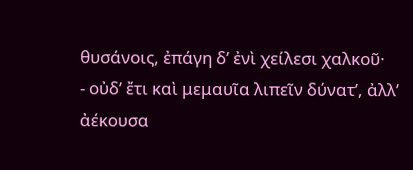θυσάνοις, ἐπάγη δʼ ἐνὶ χείλεσι χαλκοῦ·
- οὐδʼ ἔτι καὶ μεμαυῖα λιπεῖν δύνατʼ, ἀλλʼ ἀέκουσα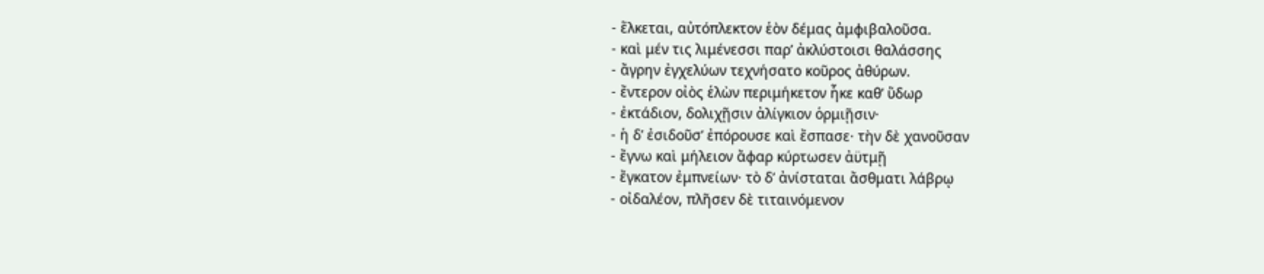- ἕλκεται, αὐτόπλεκτον ἑὸν δέμας ἀμφιβαλοῦσα.
- καὶ μέν τις λιμένεσσι παρʼ ἀκλύστοισι θαλάσσης
- ἄγρην ἐγχελύων τεχνήσατο κοῦρος ἀθύρων.
- ἔντερον οἰὸς ἑλὼν περιμήκετον ἧκε καθʼ ὕδωρ
- ἐκτάδιον, δολιχῇσιν ἀλίγκιον ὁρμιῇσιν·
- ἡ δʼ ἐσιδοῦσʼ ἐπόρουσε καὶ ἔσπασε· τὴν δὲ χανοῦσαν
- ἔγνω καὶ μήλειον ἄφαρ κύρτωσεν ἀϋτμῇ
- ἔγκατον ἐμπνείων· τὸ δʼ ἀνίσταται ἄσθματι λάβρῳ
- οἰδαλέον, πλῆσεν δὲ τιταινόμενον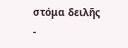στόμα δειλῆς
-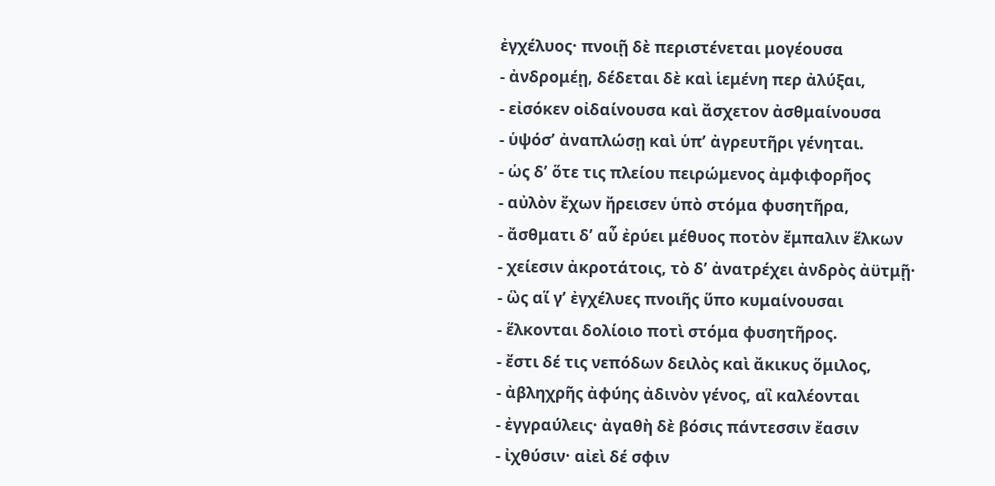ἐγχέλυος· πνοιῇ δὲ περιστένεται μογέουσα
- ἀνδρομέῃ, δέδεται δὲ καὶ ἱεμένη περ ἀλύξαι,
- εἰσόκεν οἰδαίνουσα καὶ ἄσχετον ἀσθμαίνουσα
- ὑψόσʼ ἀναπλώσῃ καὶ ὑπʼ ἀγρευτῆρι γένηται.
- ὡς δʼ ὅτε τις πλείου πειρώμενος ἀμφιφορῆος
- αὐλὸν ἔχων ἤρεισεν ὑπὸ στόμα φυσητῆρα,
- ἄσθματι δʼ αὖ ἐρύει μέθυος ποτὸν ἔμπαλιν ἕλκων
- χείεσιν ἀκροτάτοις, τὸ δʼ ἀνατρέχει ἀνδρὸς ἀϋτμῇ·
- ὣς αἵ γʼ ἐγχέλυες πνοιῆς ὕπο κυμαίνουσαι
- ἕλκονται δολίοιο ποτὶ στόμα φυσητῆρος.
- ἔστι δέ τις νεπόδων δειλὸς καὶ ἄκικυς ὅμιλος,
- ἀβληχρῆς ἀφύης ἀδινὸν γένος, αἳ καλέονται
- ἐγγραύλεις· ἀγαθὴ δὲ βόσις πάντεσσιν ἔασιν
- ἰχθύσιν· αἰεὶ δέ σφιν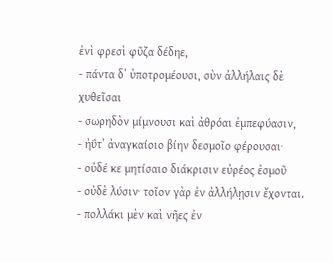ἐνὶ φρεσὶ φῦζα δέδηε,
- πάντα δʼ ὑποτρομέουσι, σὺν ἀλλήλαις δὲ χυθεῖσαι
- σωρηδὸν μίμνουσι καὶ ἀθρόαι ἐμπεφύασιν,
- ἠΰτʼ ἀναγκαίοιο βίην δεσμοῖο φέρουσαι·
- οὐδέ κε μητίσαιο διάκρισιν εὐρέος ἐσμοῦ
- οὐδὲ λύσιν· τοῖον γὰρ ἐν ἀλλήλῃσιν ἔχονται.
- πολλάκι μὲν καὶ νῆες ἐν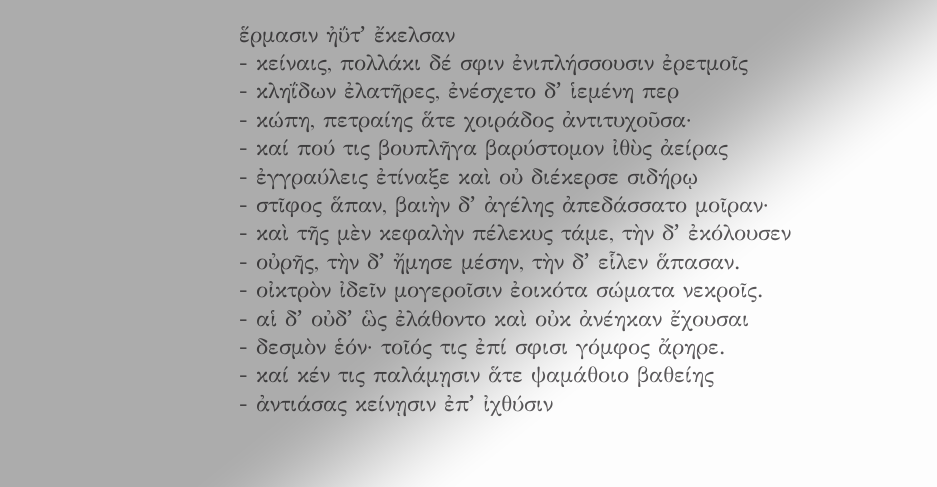ἕρμασιν ἠΰτʼ ἔκελσαν
- κείναις, πολλάκι δέ σφιν ἐνιπλήσσουσιν ἐρετμοῖς
- κληΐδων ἐλατῆρες, ἐνέσχετο δʼ ἱεμένη περ
- κώπη, πετραίης ἅτε χοιράδος ἀντιτυχοῦσα·
- καί πού τις βουπλῆγα βαρύστομον ἰθὺς ἀείρας
- ἐγγραύλεις ἐτίναξε καὶ οὐ διέκερσε σιδήρῳ
- στῖφος ἅπαν, βαιὴν δʼ ἀγέλης ἀπεδάσσατο μοῖραν·
- καὶ τῆς μὲν κεφαλὴν πέλεκυς τάμε, τὴν δʼ ἐκόλουσεν
- οὐρῆς, τὴν δʼ ἤμησε μέσην, τὴν δʼ εἷλεν ἅπασαν.
- οἰκτρὸν ἰδεῖν μογεροῖσιν ἐοικότα σώματα νεκροῖς.
- αἱ δʼ οὐδʼ ὣς ἐλάθοντο καὶ οὐκ ἀνέηκαν ἔχουσαι
- δεσμὸν ἑόν· τοῖός τις ἐπί σφισι γόμφος ἄρηρε.
- καί κέν τις παλάμῃσιν ἅτε ψαμάθοιο βαθείης
- ἀντιάσας κείνῃσιν ἐπʼ ἰχθύσιν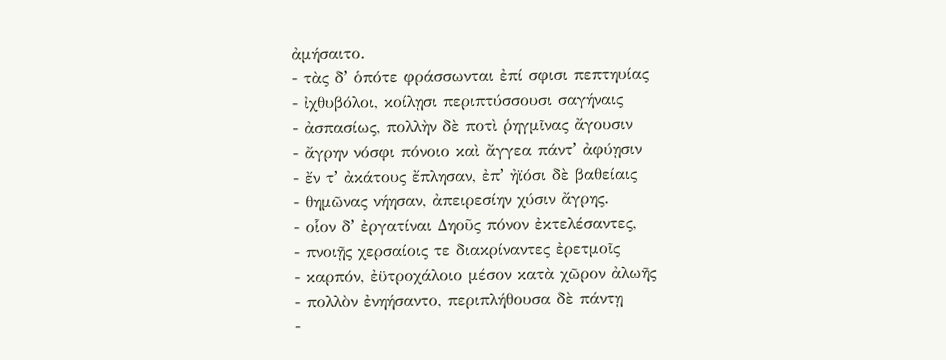ἀμήσαιτο.
- τὰς δʼ ὁπότε φράσσωνται ἐπί σφισι πεπτηυίας
- ἰχθυβόλοι, κοίλῃσι περιπτύσσουσι σαγήναις
- ἀσπασίως, πολλὴν δὲ ποτὶ ῥηγμῖνας ἄγουσιν
- ἄγρην νόσφι πόνοιο καὶ ἄγγεα πάντʼ ἀφύῃσιν
- ἔν τʼ ἀκάτους ἔπλησαν, ἐπʼ ἠϊόσι δὲ βαθείαις
- θημῶνας νήησαν, ἀπειρεσίην χύσιν ἄγρης.
- οἷον δʼ ἐργατίναι Δηοῦς πόνον ἐκτελέσαντες,
- πνοιῇς χερσαίοις τε διακρίναντες ἐρετμοῖς
- καρπόν, ἐϋτροχάλοιο μέσον κατὰ χῶρον ἀλωῆς
- πολλὸν ἐνηήσαντο, περιπλήθουσα δὲ πάντῃ
-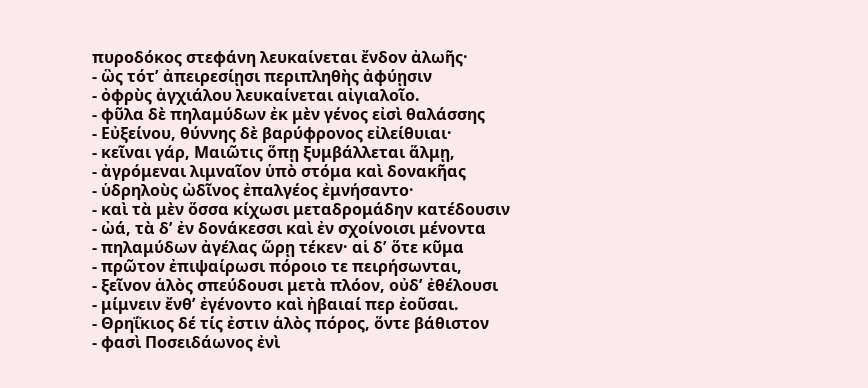πυροδόκος στεφάνη λευκαίνεται ἔνδον ἀλωῆς·
- ὣς τότʼ ἀπειρεσίῃσι περιπληθὴς ἀφύῃσιν
- ὀφρὺς ἀγχιάλου λευκαίνεται αἰγιαλοῖο.
- φῦλα δὲ πηλαμύδων ἐκ μὲν γένος εἰσὶ θαλάσσης
- Εὐξείνου, θύννης δὲ βαρύφρονος εἰλείθυιαι·
- κεῖναι γάρ, Μαιῶτις ὅπῃ ξυμβάλλεται ἅλμῃ,
- ἀγρόμεναι λιμναῖον ὑπὸ στόμα καὶ δονακῆας
- ὑδρηλοὺς ὠδῖνος ἐπαλγέος ἐμνήσαντο·
- καὶ τὰ μὲν ὅσσα κίχωσι μεταδρομάδην κατέδουσιν
- ὠά, τὰ δʼ ἐν δονάκεσσι καὶ ἐν σχοίνοισι μένοντα
- πηλαμύδων ἀγέλας ὥρῃ τέκεν· αἱ δʼ ὅτε κῦμα
- πρῶτον ἐπιψαίρωσι πόροιο τε πειρήσωνται,
- ξεῖνον ἁλὸς σπεύδουσι μετὰ πλόον, οὐδʼ ἐθέλουσι
- μίμνειν ἔνθʼ ἐγένοντο καὶ ἠβαιαί περ ἐοῦσαι.
- Θρηΐκιος δέ τίς ἐστιν ἁλὸς πόρος, ὅντε βάθιστον
- φασὶ Ποσειδάωνος ἐνὶ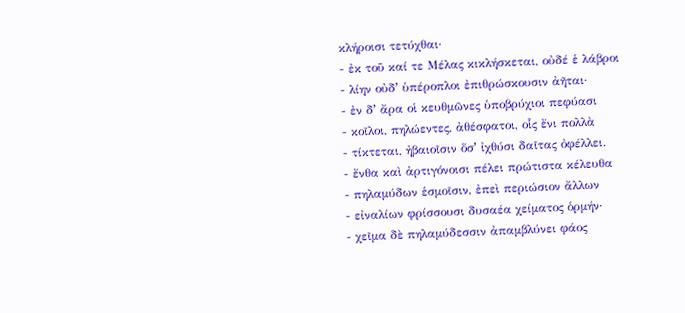κλήροισι τετύχθαι·
- ἐκ τοῦ καί τε Μέλας κικλήσκεται, οὐδέ ἑ λάβροι
- λίην οὐδʼ ὑπέροπλοι ἐπιθρώσκουσιν ἀῆται·
- ἐν δʼ ἄρα οἱ κευθμῶνες ὑποβρύχιοι πεφύασι
- κοῖλοι, πηλώεντες, ἀθέσφατοι, οἷς ἔνι πολλὰ
- τίκτεται, ἠβαιοῖσιν ὅσʼ ἰχθύσι δαῖτας ὀφέλλει.
- ἔνθα καὶ ἀρτιγόνοισι πέλει πρώτιστα κέλευθα
- πηλαμύδων ἑσμοῖσιν, ἐπεὶ περιώσιον ἄλλων
- εἰναλίων φρίσσουσι δυσαέα χείματος ὁρμήν·
- χεῖμα δὲ πηλαμύδεσσιν ἀπαμβλύνει φάος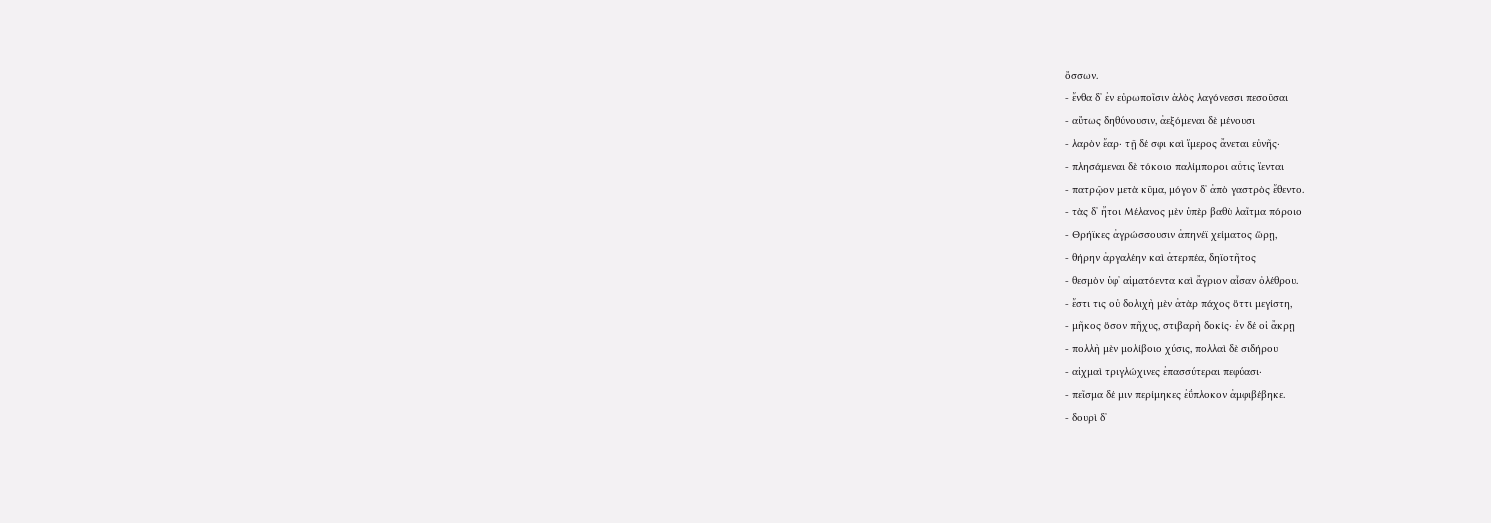ὄσσων.
- ἔνθα δʼ ἐν εὐρωποῖσιν ἁλὸς λαγόνεσσι πεσοῦσαι
- αὔτως δηθύνουσιν, ἀεξόμεναι δὲ μένουσι
- λαρὸν ἔαρ· τῇ δέ σφι καὶ ἵμερος ἄνεται εὐνῆς·
- πλησάμεναι δὲ τόκοιο παλίμποροι αὖτις ἵενται
- πατρῷον μετὰ κῦμα, μόγον δʼ ἀπὸ γαστρὸς ἔθεντο.
- τὰς δʼ ἤτοι Μέλανος μὲν ὑπὲρ βαθὺ λαῖτμα πόροιο
- Θρήϊκες ἀγρώσσουσιν ἀπηνέϊ χείματος ὥρῃ,
- θήρην ἀργαλέην καὶ ἀτερπέα, δηϊοτῆτος
- θεσμὸν ὑφʼ αἱματόεντα καὶ ἄγριον αἶσαν ὀλέθρου.
- ἔστι τις οὐ δολιχὴ μὲν ἀτὰρ πάχος ὅττι μεγίστη,
- μῆκος ὅσον πῆχυς, στιβαρὴ δοκίς· ἐν δέ οἱ ἄκρῃ
- πολλὴ μὲν μολίβοιο χύσις, πολλαὶ δὲ σιδήρου
- αἰχμαὶ τριγλώχινες ἐπασσύτεραι πεφύασι·
- πεῖσμα δέ μιν περίμηκες ἐΰπλοκον ἀμφιβέβηκε.
- δουρὶ δʼ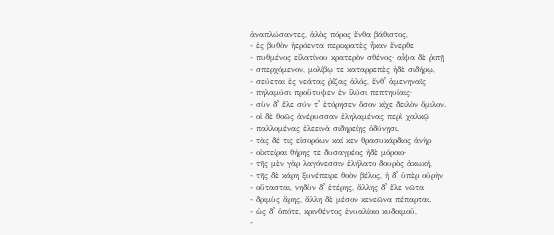ἀναπλώσαντες, ἁλὸς πόρος ἔνθα βάθιστος,
- ἐς βυθὸν ἠερόεντα περικρατὲς ἧκαν ἔνερθε
- πυθμένος εἰλατίνου κρατερὸν σθένος· αἶψα δὲ ῥιπῇ
- σπερχόμενον, μολίβῳ τε καταρρεπὲς ἠδὲ σιδήρῳ,
- σεύεται ἐς νεάτας ῥίζας ἁλός, ἔνθʼ ἀμενηναῖς
- πηλαμύσι προὔτυψεν ἐν ἰλύσι πεπτηυίαις·
- σὺν δʼ ἕλε σύν τʼ ἐτόρησεν ὅσον κίχε δειλὸν ὅμιλον.
- οἱ δὲ θοῶς ἀνέρυσσαν ἐληλαμένας περὶ χαλκῷ
- παλλομένας ἐλεεινὰ σιδηρείῃς ὀδύνῃσι.
- τὰς δέ τις εἰσορόων καί κεν θρασυκάρδιος ἀνὴρ
- οἰκτείραι θήρης τε δυσαγρέος ἠδὲ μόροιο·
- τῆς μὲν γὰρ λαγόνεσσιν ἐλήλατο δουρὸς ἀκωκή,
- τῆς δὲ κάρη ξυνέπειρε θοὸν βέλος, ἡ δʼ ὑπὲρ οὐρὴν
- οὔτασται, νηδὺν δʼ ἑτέρης, ἄλλης δʼ ἕλε νῶτα
- δριμὺς ἄρης, ἄλλη δὲ μέσον κενεῶνα πέπαρται.
- ὡς δʼ ὁπότε, κρινθέντος ἐνυαλίοιο κυδοιμοῦ,
-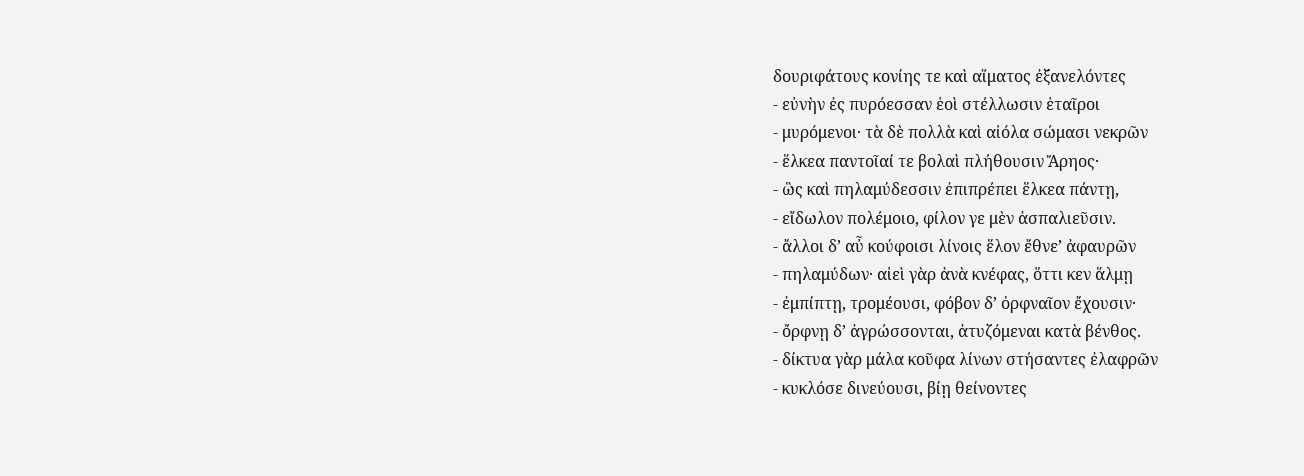δουριφάτους κονίης τε καὶ αἵματος ἐξανελόντες
- εὐνὴν ἐς πυρόεσσαν ἑοὶ στέλλωσιν ἑταῖροι
- μυρόμενοι· τὰ δὲ πολλὰ καὶ αἰόλα σώμασι νεκρῶν
- ἕλκεα παντοῖαί τε βολαὶ πλήθουσιν Ἄρηος·
- ὣς καὶ πηλαμύδεσσιν ἐπιπρέπει ἕλκεα πάντῃ,
- εἴδωλον πολέμοιο, φίλον γε μὲν ἀσπαλιεῦσιν.
- ἄλλοι δʼ αὖ κούφοισι λίνοις ἕλον ἔθνε’ ἀφαυρῶν
- πηλαμύδων· αἰεὶ γὰρ ἀνὰ κνέφας, ὅττι κεν ἅλμῃ
- ἐμπίπτῃ, τρομέουσι, φόβον δʼ ὀρφναῖον ἔχουσιν·
- ὄρφνῃ δʼ ἀγρώσσονται, ἀτυζόμεναι κατὰ βένθος.
- δίκτυα γὰρ μάλα κοῦφα λίνων στήσαντες ἐλαφρῶν
- κυκλόσε δινεύουσι, βίῃ θείνοντες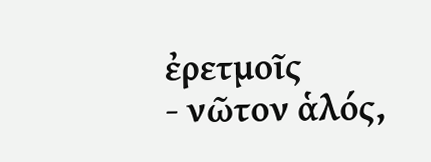ἐρετμοῖς
- νῶτον ἁλός,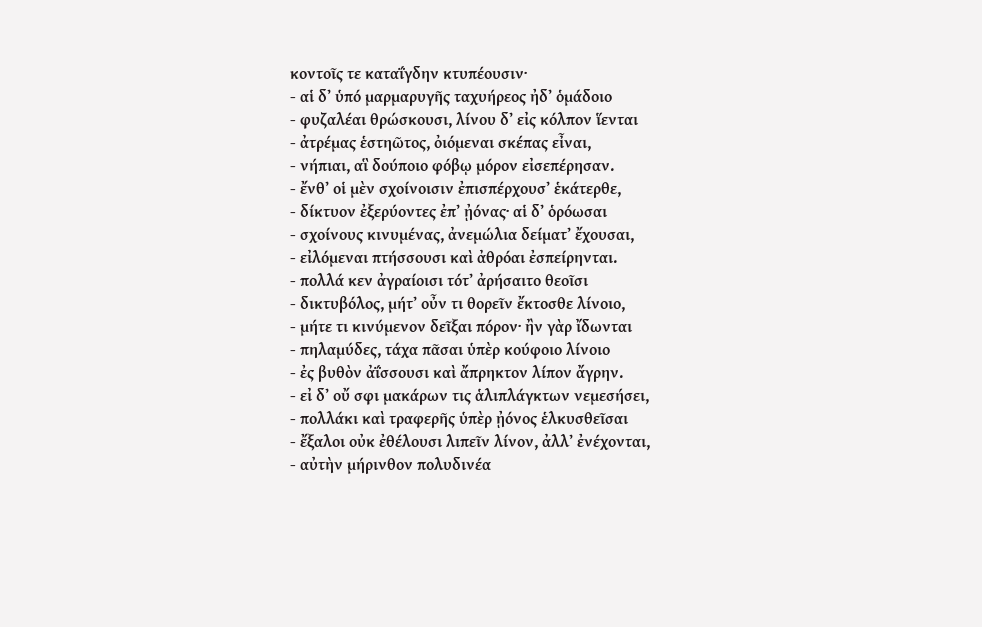κοντοῖς τε καταΐγδην κτυπέουσιν·
- αἱ δʼ ὑπό μαρμαρυγῆς ταχυήρεος ἠδʼ ὁμάδοιο
- φυζαλέαι θρώσκουσι, λίνου δʼ εἰς κόλπον ἵενται
- ἀτρέμας ἑστηῶτος, ὀιόμεναι σκέπας εἶναι,
- νήπιαι, αἳ δούποιο φόβῳ μόρον εἰσεπέρησαν.
- ἔνθʼ οἱ μὲν σχοίνοισιν ἐπισπέρχουσʼ ἑκάτερθε,
- δίκτυον ἐξερύοντες ἐπʼ ᾐόνας· αἱ δʼ ὁρόωσαι
- σχοίνους κινυμένας, ἀνεμώλια δείματʼ ἔχουσαι,
- εἰλόμεναι πτήσσουσι καὶ ἀθρόαι ἐσπείρηνται.
- πολλά κεν ἀγραίοισι τότʼ ἀρήσαιτο θεοῖσι
- δικτυβόλος, μήτʼ οὖν τι θορεῖν ἔκτοσθε λίνοιο,
- μήτε τι κινύμενον δεῖξαι πόρον· ἢν γὰρ ἴδωνται
- πηλαμύδες, τάχα πᾶσαι ὑπὲρ κούφοιο λίνοιο
- ἐς βυθὸν ἀΐσσουσι καὶ ἄπρηκτον λίπον ἄγρην.
- εἰ δʼ οὔ σφι μακάρων τις ἁλιπλάγκτων νεμεσήσει,
- πολλάκι καὶ τραφερῆς ὑπὲρ ᾐόνος ἑλκυσθεῖσαι
- ἔξαλοι οὐκ ἐθέλουσι λιπεῖν λίνον, ἀλλʼ ἐνέχονται,
- αὐτὴν μήρινθον πολυδινέα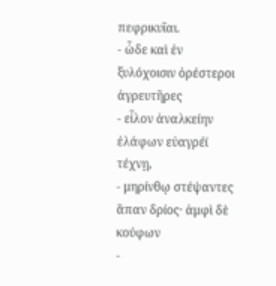πεφρικυῖαι.
- ὧδε καὶ ἐν ξυλόχοισιν ὀρέστεροι ἀγρευτῆρες
- εἷλον ἀναλκείην ἐλάφων εὐαγρέϊ τέχνῃ,
- μηρίνθῳ στέψαντες ἅπαν δρίος· ἀμφὶ δὲ κούφων
-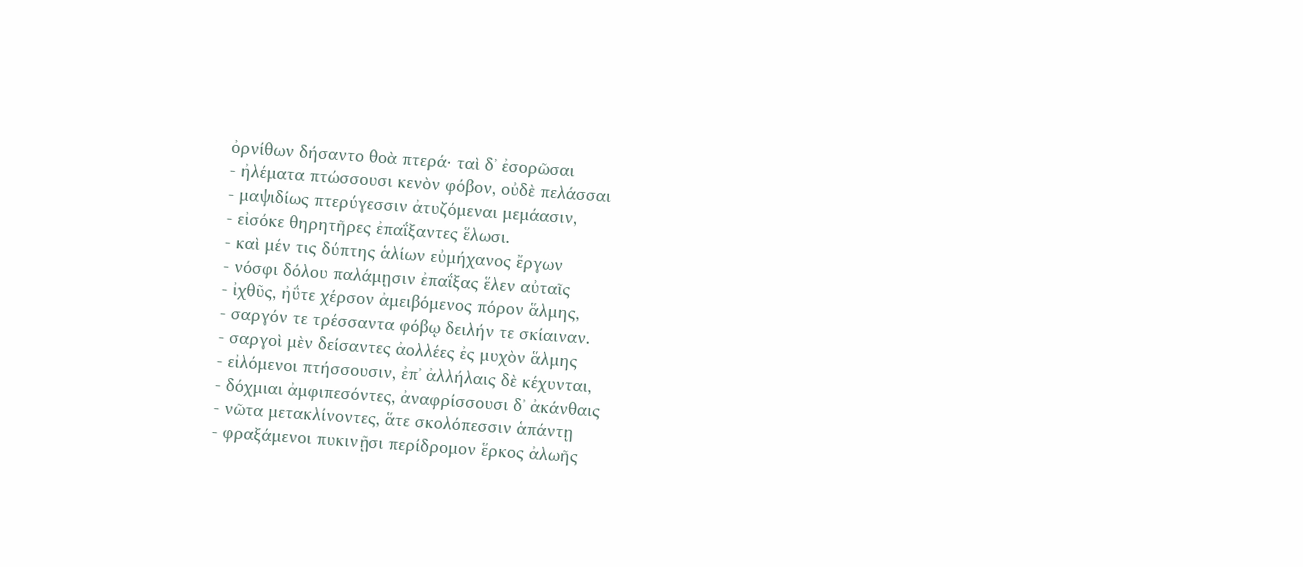ὀρνίθων δήσαντο θοὰ πτερά· ταὶ δʼ ἐσορῶσαι
- ἠλέματα πτώσσουσι κενὸν φόβον, οὐδὲ πελάσσαι
- μαψιδίως πτερύγεσσιν ἀτυζόμεναι μεμάασιν,
- εἰσόκε θηρητῆρες ἐπαΐξαντες ἕλωσι.
- καὶ μέν τις δύπτης ἁλίων εὐμήχανος ἔργων
- νόσφι δόλου παλάμῃσιν ἐπαΐξας ἕλεν αὐταῖς
- ἰχθῦς, ἠΰτε χέρσον ἀμειβόμενος πόρον ἅλμης,
- σαργόν τε τρέσσαντα φόβῳ δειλήν τε σκίαιναν.
- σαργοὶ μὲν δείσαντες ἀολλέες ἐς μυχὸν ἅλμης
- εἰλόμενοι πτήσσουσιν, ἐπʼ ἀλλήλαις δὲ κέχυνται,
- δόχμιαι ἀμφιπεσόντες, ἀναφρίσσουσι δʼ ἀκάνθαις
- νῶτα μετακλίνοντες, ἅτε σκολόπεσσιν ἁπάντῃ
- φραξάμενοι πυκινῇσι περίδρομον ἕρκος ἀλωῆς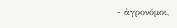- ἀγρονόμοι,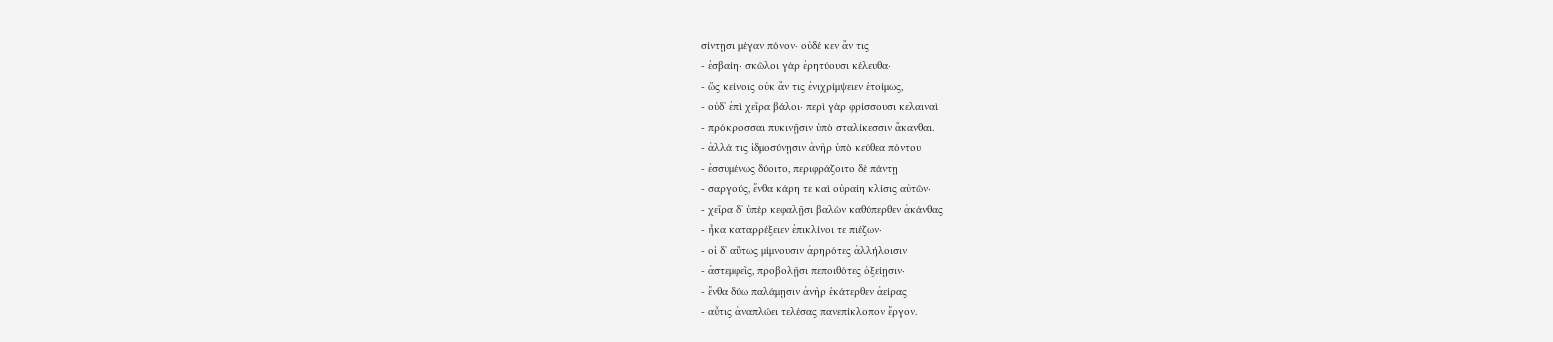σίντῃσι μέγαν πόνον· οὐδέ κεν ἄν τις
- ἐσβαίη· σκῶλοι γὰρ ἐρητύουσι κέλευθα·
- ὣς κείνοις οὐκ ἄν τις ἐνιχρίμψειεν ἑτοίμως,
- οὐδʼ ἐπὶ χεῖρα βάλοι· περὶ γὰρ φρίσσουσι κελαιναὶ
- πρόκροσσαι πυκινῇσιν ὑπὸ σταλίκεσσιν ἄκανθαι.
- ἀλλά τις ἰδμοσύνῃσιν ἀνὴρ ὑπὸ κεύθεα πόντου
- ἐσσυμένως δύοιτο, περιφράζοιτο δὲ πάντῃ
- σαργούς, ἔνθα κάρη τε καὶ οὐραίη κλίσις αὐτῶν·
- χεῖρα δʼ ὑπὲρ κεφαλῇσι βαλὼν καθύπερθεν ἀκάνθας
- ἦκα καταρρέξειεν ἐπικλίνοι τε πιέζων·
- οἱ δʼ αὔτως μίμνουσιν ἀρηρότες ἀλλήλοισιν
- ἀστεμφεῖς, προβολῇσι πεποιθότες ὀξείῃσιν·
- ἔνθα δύω παλάμῃσιν ἀνὴρ ἑκάτερθεν ἀείρας
- αὖτις ἀναπλώει τελέσας πανεπίκλοπον ἔργον.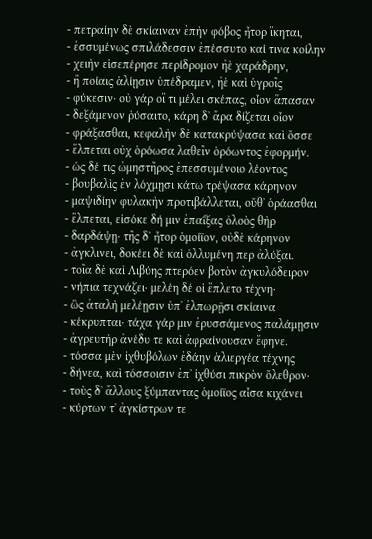- πετραίην δὲ σκίαιναν ἐπὴν φόβος ἦτορ ἵκηται,
- ἐσσυμένως σπιλάδεσσιν ἐπέσσυτο καί τινα κοίλην
- χειὴν εἰσεπέρησε περίδρομον ἠὲ χαράδρην,
- ἢ ποίαις ἁλίῃσιν ὑπέδραμεν, ἠὲ καὶ ὑγροῖς
- φύκεσιν· οὐ γάρ οἵ τι μέλει σκέπας, οἷον ἅπασαν
- δεξάμενον ῥύσαιτο, κάρη δʼ ἄρα δίζεται οἶον
- φράξασθαι, κεφαλὴν δὲ κατακρύψασα καὶ ὄσσε
- ἔλπεται οὐχ ὁρόωσα λαθεῖν ὁρόωντος ἐφορμήν.
- ὡς δέ τις ὠμηστῆρος ἐπεσσυμένοιο λέοντος
- βουβαλὶς ἐν λόχμῃσι κάτω τρέψασα κάρηνον
- μαψιδίην φυλακὴν προτιβάλλεται, οὔθʼ ὁράασθαι
- ἔλπεται, εἰσόκε δή μιν ἐπαΐξας ὀλοὸς θὴρ
- δαρδάψῃ· τῆς δʼ ἦτορ ὁμοίϊον, οὐδὲ κάρηνον
- ἀγκλινει, δοκέει δὲ καὶ ὀλλυμένη περ ἀλύξαι.
- τοῖα δὲ καὶ Λιβύης πτερόεν βοτὸν ἀγκυλόδειρον
- νήπια τεχνάζει· μελέη δέ οἱ ἔπλετο τέχνη·
- ὣς ἀταλὴ μελέῃσιν ὑπʼ ἐλπωρῇσι σκίαινα
- κέκρυπται· τάχα γάρ μιν ἐρυσσάμενος παλάμῃσιν
- ἀγρευτὴρ ἀνέδυ τε καὶ ἀφραίνουσαν ἔφηνε.
- τόσσα μὲν ἰχθυβόλων ἐδάην ἁλιεργέα τέχνης
- δήνεα, καὶ τόσσοισιν ἐπʼ ἰχθύσι πικρὸν ὄλεθρον·
- τοὺς δʼ ἄλλους ξύμπαντας ὁμοίϊος αἶσα κιχάνει
- κύρτων τʼ ἀγκίστρων τε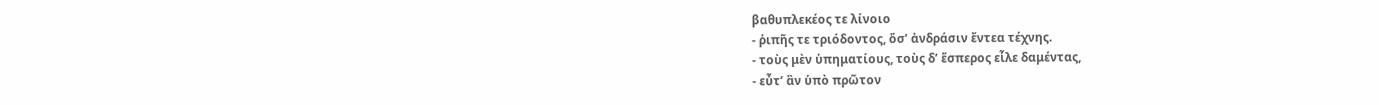βαθυπλεκέος τε λίνοιο
- ῥιπῆς τε τριόδοντος, ὅσʼ ἀνδράσιν ἔντεα τέχνης.
- τοὺς μὲν ὑπηματίους, τοὺς δʼ ἕσπερος εἷλε δαμέντας,
- εὖτʼ ἂν ὑπὸ πρῶτον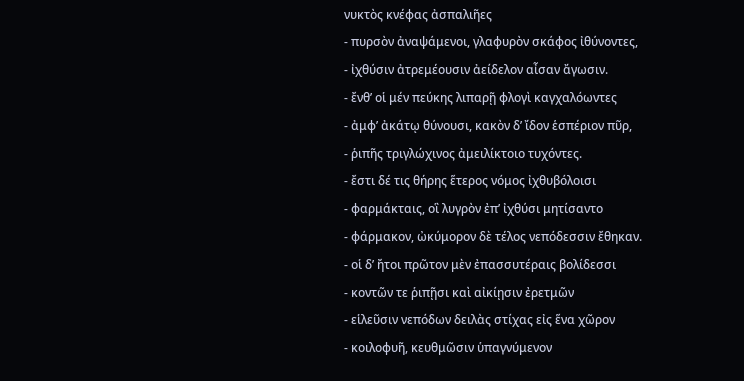νυκτὸς κνέφας ἀσπαλιῆες
- πυρσὸν ἀναψάμενοι, γλαφυρὸν σκάφος ἰθύνοντες,
- ἰχθύσιν ἀτρεμέουσιν ἀείδελον αἶσαν ἄγωσιν.
- ἔνθʼ οἱ μέν πεύκης λιπαρῇ φλογὶ καγχαλόωντες
- ἀμφʼ ἀκάτῳ θύνουσι, κακὸν δʼ ἴδον ἑσπέριον πῦρ,
- ῥιπῆς τριγλώχινος ἀμειλίκτοιο τυχόντες.
- ἔστι δέ τις θήρης ἕτερος νόμος ἰχθυβόλοισι
- φαρμάκταις, οἳ λυγρὸν ἐπʼ ἰχθύσι μητίσαντο
- φάρμακον, ὠκύμορον δὲ τέλος νεπόδεσσιν ἔθηκαν.
- οἱ δʼ ἤτοι πρῶτον μὲν ἐπασσυτέραις βολίδεσσι
- κοντῶν τε ῥιπῇσι καὶ αἰκίῃσιν ἐρετμῶν
- εἱλεῦσιν νεπόδων δειλὰς στίχας εἰς ἕνα χῶρον
- κοιλοφυῆ, κευθμῶσιν ὑπαγνύμενον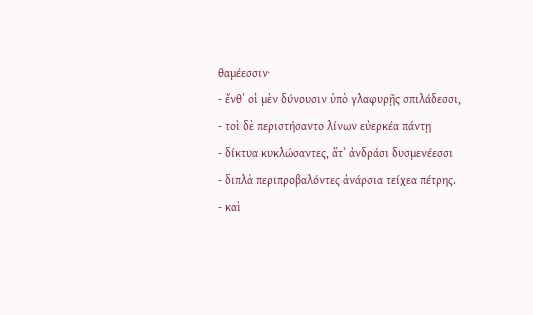θαμέεσσιν·
- ἔνθʼ οἱ μὲν δύνουσιν ὑπὸ γλαφυρῇς σπιλάδεσσι,
- τοὶ δὲ περιστήσαντο λίνων εὐερκέα πάντῃ
- δίκτυα κυκλώσαντες, ἅτʼ ἀνδράσι δυσμενέεσσι
- διπλὰ περιπροβαλόντες ἀνάρσια τείχεα πέτρης.
- καὶ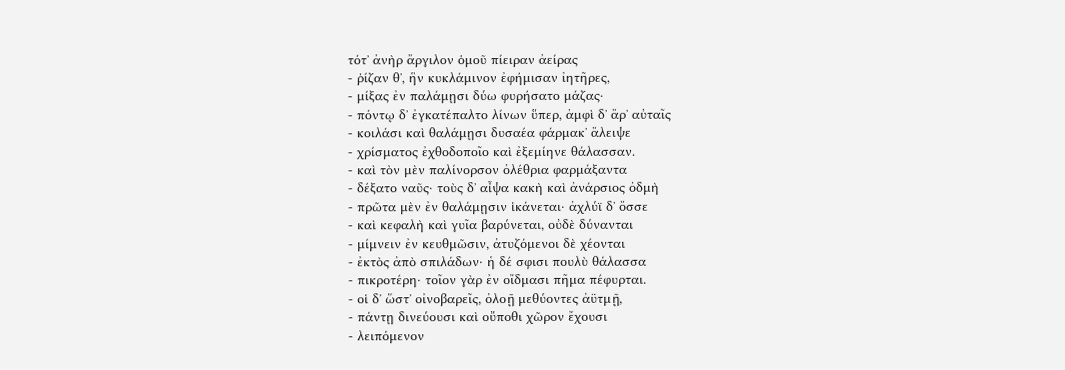τότʼ ἀνὴρ ἄργιλον ὁμοῦ πίειραν ἀείρας
- ῥίζαν θʼ, ἣν κυκλάμινον ἐφήμισαν ἰητῆρες,
- μίξας ἐν παλάμῃσι δύω φυρήσατο μάζας·
- πόντῳ δʼ ἐγκατέπαλτο λίνων ὕπερ, ἀμφὶ δʼ ἄρʼ αὐταῖς
- κοιλάσι καὶ θαλάμῃσι δυσαέα φάρμακʼ ἄλειψε
- χρίσματος ἐχθοδοποῖο καὶ ἐξεμίηνε θάλασσαν.
- καὶ τὸν μὲν παλίνορσον ὀλέθρια φαρμάξαντα
- δέξατο ναῦς· τοὺς δʼ αἶψα κακὴ καὶ ἀνάρσιος ὀδμὴ
- πρῶτα μὲν ἐν θαλάμῃσιν ἱκάνεται· ἀχλύϊ δʼ ὄσσε
- καὶ κεφαλὴ καὶ γυῖα βαρύνεται, οὐδὲ δύνανται
- μίμνειν ἐν κευθμῶσιν, ἀτυζόμενοι δὲ χέονται
- ἐκτὸς ἀπὸ σπιλάδων· ἡ δέ σφισι πουλὺ θάλασσα
- πικροτέρη· τοῖον γὰρ ἐν οἴδμασι πῆμα πέφυρται.
- οἱ δʼ ὥστʼ οἰνοβαρεῖς, ὀλοῇ μεθύοντες ἀϋτμῇ,
- πάντῃ δινεύουσι καὶ οὔποθι χῶρον ἔχουσι
- λειπόμενον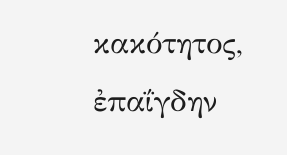κακότητος, ἐπαΐγδην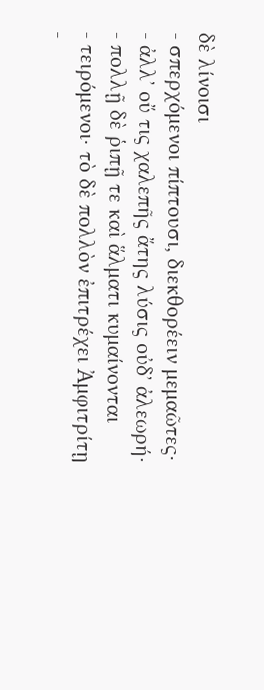δὲ λίνοισι
- σπερχόμενοι πίπτουσι, διεκθορέειν μεμαῶτες·
- ἀλλʼ οὔ τις χαλεπῆς ἄτης λύσις οὐδʼ ἀλεωρή·
- πολλῇ δὲ ῥιπῇ τε καὶ ἅλματι κυμαίνονται
- τειρόμενοι· τὸ δὲ πολλὸν ἐπιτρέχει Ἀμφιτρίτῃ
-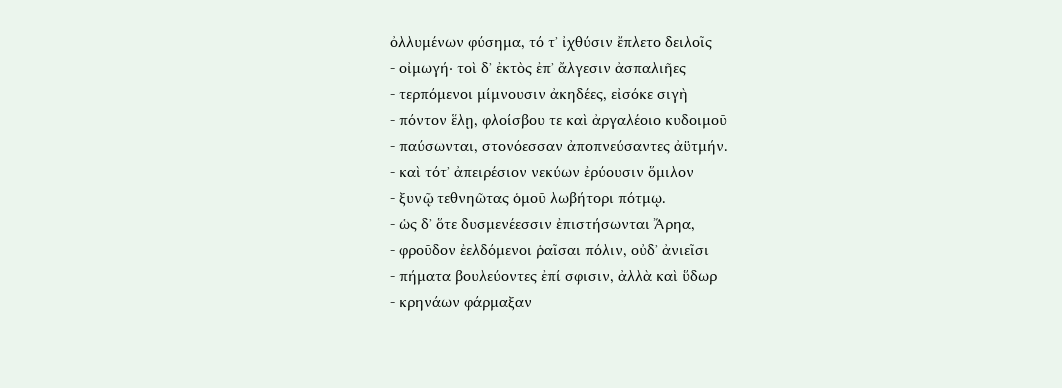ὀλλυμένων φύσημα, τό τʼ ἰχθύσιν ἔπλετο δειλοῖς
- οἰμωγή· τοὶ δʼ ἐκτὸς ἐπʼ ἄλγεσιν ἀσπαλιῆες
- τερπόμενοι μίμνουσιν ἀκηδέες, εἰσόκε σιγὴ
- πόντον ἕλῃ, φλοίσβου τε καὶ ἀργαλέοιο κυδοιμοῦ
- παύσωνται, στονόεσσαν ἀποπνεύσαντες ἀϋτμήν.
- καὶ τότʼ ἀπειρέσιον νεκύων ἐρύουσιν ὅμιλον
- ξυνῷ τεθνηῶτας ὁμοῦ λωβήτορι πότμῳ.
- ὡς δʼ ὅτε δυσμενέεσσιν ἐπιστήσωνται Ἄρηα,
- φροῦδον ἐελδόμενοι ῥαῖσαι πόλιν, οὐδʼ ἀνιεῖσι
- πήματα βουλεύοντες ἐπί σφισιν, ἀλλὰ καὶ ὕδωρ
- κρηνάων φάρμαξαν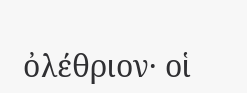ὀλέθριον· οἱ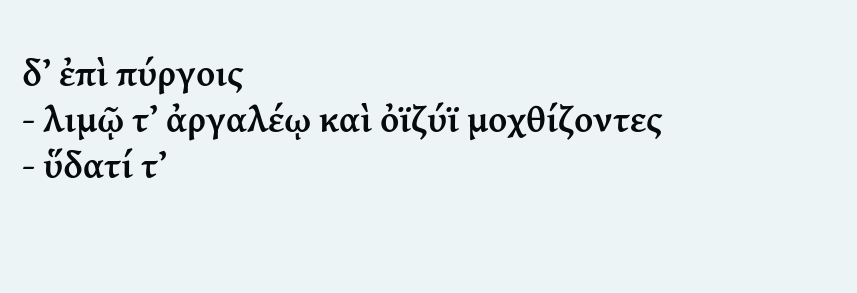δʼ ἐπὶ πύργοις
- λιμῷ τʼ ἀργαλέῳ καὶ ὀϊζύϊ μοχθίζοντες
- ὕδατί τʼ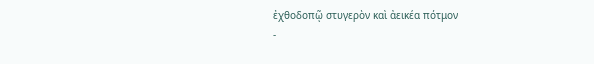ἐχθοδοπῷ στυγερὸν καὶ ἀεικέα πότμον
-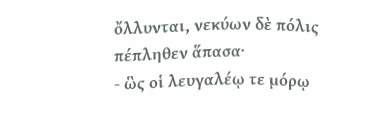ὄλλυνται, νεκύων δὲ πόλις πέπληθεν ἅπασα·
- ὣς οἱ λευγαλέῳ τε μόρῳ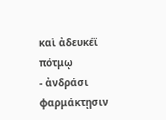καὶ ἀδευκέϊ πότμῳ
- ἀνδράσι φαρμάκτῃσιν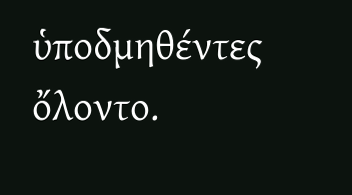ὑποδμηθέντες ὄλοντο.